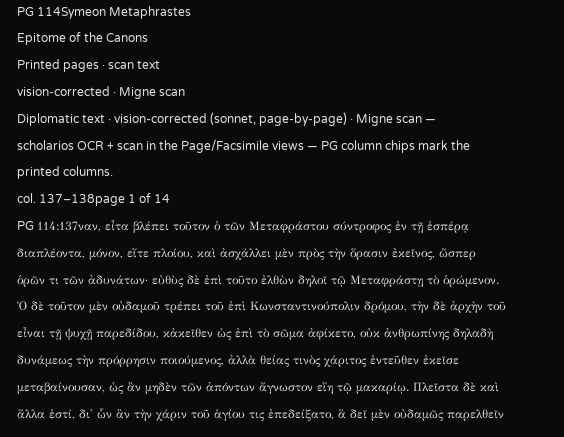PG 114Symeon Metaphrastes
Epitome of the Canons
Printed pages · scan text
vision-corrected · Migne scan
Diplomatic text · vision-corrected (sonnet, page-by-page) · Migne scan — scholarios OCR + scan in the Page/Facsimile views — PG column chips mark the printed columns.
col. 137–138page 1 of 14
PG 114:137ναν, εἶτα βλέπει τοῦτον ὁ τῶν Μεταφράστου σύντροφος ἐν τῇ ἑσπέρᾳ διαπλέοντα, μόνον, εἴτε πλοίου, καὶ ἀσχάλλει μὲν πρὸς τὴν ὅρασιν ἐκεῖνος, ὥσπερ ὁρῶν τι τῶν ἀδυνάτων· εὐθὺς δὲ ἐπὶ τοῦτο ἐλθὼν δηλοῖ τῷ Μεταφράστῃ τὸ ὁρώμενον. Ὁ δὲ τοῦτον μὲν οὐδαμοῦ τρέπει τοῦ ἐπὶ Κωνσταντινούπολιν δρόμου, τὴν δὲ ἀρχὴν τοῦ εἶναι τῇ ψυχῇ παρεδίδου, κἀκεῖθεν ὡς ἐπὶ τὸ σῶμα ἀφίκετο, οὐκ ἀνθρωπίνης δηλαδὴ δυνάμεως τὴν πρόρρησιν ποιούμενος, ἀλλὰ θείας τινὸς χάριτος ἐντεῦθεν ἐκεῖσε μεταβαίνουσαν, ὡς ἂν μηδὲν τῶν ἀπόντων ἄγνωστον εἴη τῷ μακαρίῳ. Πλεῖστα δὲ καὶ ἄλλα ἐστί, δι' ὧν ἂν τὴν χάριν τοῦ ἁγίου τις ἐπεδείξατο, ἃ δεῖ μὲν οὐδαμῶς παρελθεῖν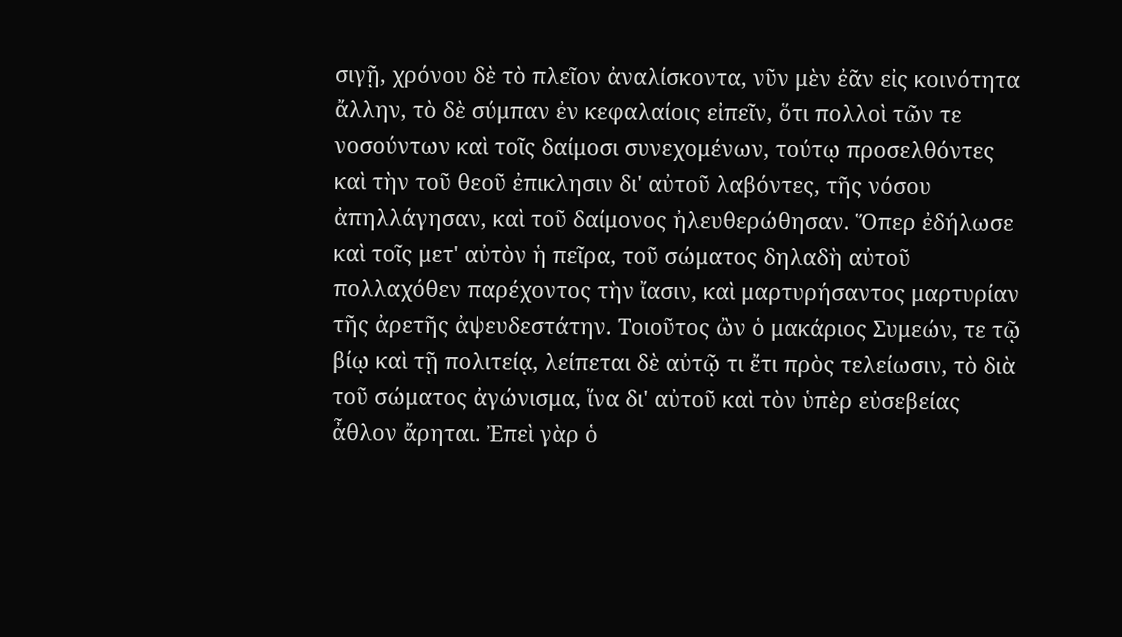σιγῇ, χρόνου δὲ τὸ πλεῖον ἀναλίσκοντα, νῦν μὲν ἐᾶν εἰς κοινότητα ἄλλην, τὸ δὲ σύμπαν ἐν κεφαλαίοις εἰπεῖν, ὅτι πολλοὶ τῶν τε νοσούντων καὶ τοῖς δαίμοσι συνεχομένων, τούτῳ προσελθόντες καὶ τὴν τοῦ θεοῦ ἐπικλησιν δι' αὐτοῦ λαβόντες, τῆς νόσου ἀπηλλάγησαν, καὶ τοῦ δαίμονος ἠλευθερώθησαν. Ὅπερ ἐδήλωσε καὶ τοῖς μετ' αὐτὸν ἡ πεῖρα, τοῦ σώματος δηλαδὴ αὐτοῦ πολλαχόθεν παρέχοντος τὴν ἴασιν, καὶ μαρτυρήσαντος μαρτυρίαν τῆς ἀρετῆς ἀψευδεστάτην. Τοιοῦτος ὢν ὁ μακάριος Συμεών, τε τῷ βίῳ καὶ τῇ πολιτείᾳ, λείπεται δὲ αὐτῷ τι ἔτι πρὸς τελείωσιν, τὸ διὰ τοῦ σώματος ἀγώνισμα, ἵνα δι' αὐτοῦ καὶ τὸν ὑπὲρ εὐσεβείας ἆθλον ἄρηται. Ἐπεὶ γὰρ ὁ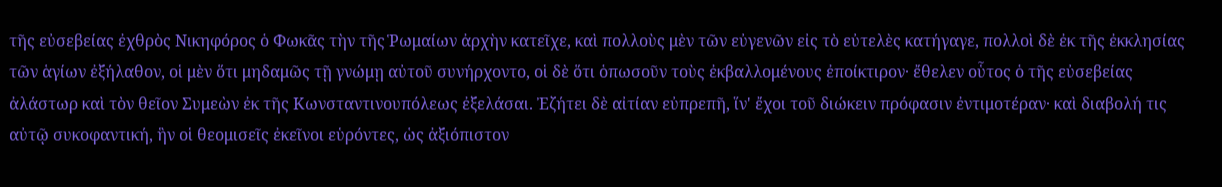τῆς εὐσεβείας ἐχθρὸς Νικηφόρος ὁ Φωκᾶς τὴν τῆς Ῥωμαίων ἀρχὴν κατεῖχε, καὶ πολλοὺς μὲν τῶν εὐγενῶν εἰς τὸ εὐτελὲς κατήγαγε, πολλοὶ δὲ ἐκ τῆς ἐκκλησίας τῶν ἁγίων ἐξήλαθον, οἱ μὲν ὅτι μηδαμῶς τῇ γνώμῃ αὐτοῦ συνήρχοντο, οἱ δὲ ὅτι ὁπωσοῦν τοὺς ἐκβαλλομένους ἐποίκτιρον· ἔθελεν οὗτος ὁ τῆς εὐσεβείας ἀλάστωρ καὶ τὸν θεῖον Συμεὼν ἐκ τῆς Κωνσταντινουπόλεως ἐξελάσαι. Ἐζήτει δὲ αἰτίαν εὐπρεπῆ, ἵν' ἔχοι τοῦ διώκειν πρόφασιν ἐντιμοτέραν· καὶ διαβολή τις αὐτῷ συκοφαντική, ἣν οἱ θεομισεῖς ἐκεῖνοι εὑρόντες, ὡς ἀξιόπιστον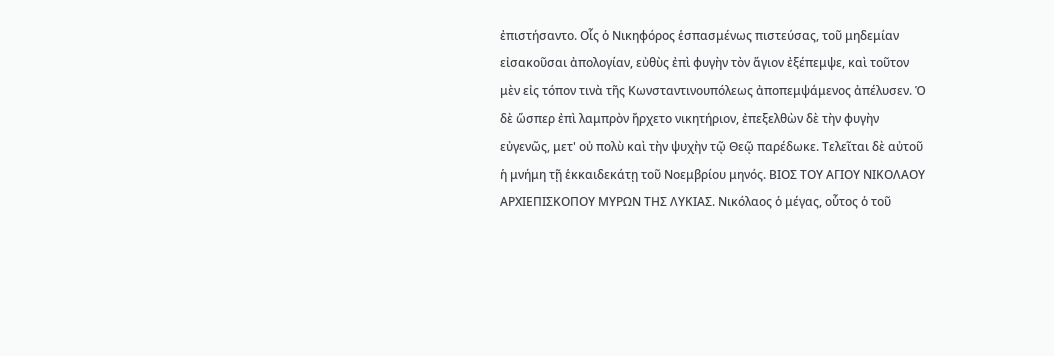ἐπιστήσαντο. Οἷς ὁ Νικηφόρος ἑσπασμένως πιστεύσας, τοῦ μηδεμίαν εἰσακοῦσαι ἀπολογίαν, εὐθὺς ἐπὶ φυγὴν τὸν ἅγιον ἐξέπεμψε, καὶ τοῦτον μὲν εἰς τόπον τινὰ τῆς Κωνσταντινουπόλεως ἀποπεμψάμενος ἀπέλυσεν. Ὁ δὲ ὥσπερ ἐπὶ λαμπρὸν ἤρχετο νικητήριον, ἐπεξελθὼν δὲ τὴν φυγὴν εὐγενῶς, μετ' οὐ πολὺ καὶ τὴν ψυχὴν τῷ Θεῷ παρέδωκε. Τελεῖται δὲ αὐτοῦ ἡ μνήμη τῇ ἑκκαιδεκάτῃ τοῦ Νοεμβρίου μηνός. ΒΙΟΣ ΤΟΥ ΑΓΙΟΥ ΝΙΚΟΛΑΟΥ ΑΡΧΙΕΠΙΣΚΟΠΟΥ ΜΥΡΩΝ ΤΗΣ ΛΥΚΙΑΣ. Νικόλαος ὁ μέγας, οὗτος ὁ τοῦ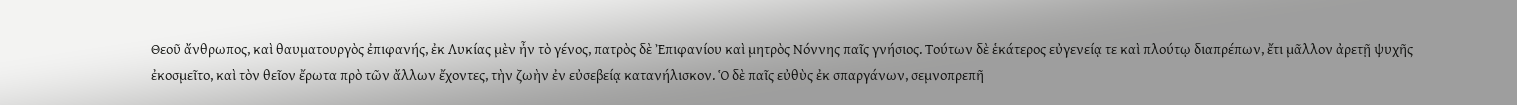Θεοῦ ἄνθρωπος, καὶ θαυματουργὸς ἐπιφανής, ἐκ Λυκίας μὲν ἦν τὸ γένος, πατρὸς δὲ Ἐπιφανίου καὶ μητρὸς Νόννης παῖς γνήσιος. Τούτων δὲ ἑκάτερος εὐγενείᾳ τε καὶ πλούτῳ διαπρέπων, ἔτι μᾶλλον ἀρετῇ ψυχῆς ἐκοσμεῖτο, καὶ τὸν θεῖον ἔρωτα πρὸ τῶν ἄλλων ἔχοντες, τὴν ζωὴν ἐν εὐσεβείᾳ κατανήλισκον. Ὁ δὲ παῖς εὐθὺς ἐκ σπαργάνων, σεμνοπρεπῆ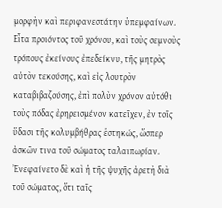μορφὴν καὶ περιφανεστάτην ὑπεμφαίνων. Εἶτα προιόντος τοῦ χρόνου, καὶ τοὺς σεμνοὺς τρόπους ἐκείνους ἐπεδείκνυ, τῆς μητρὸς αὐτὸν τεκούσης, καὶ εἰς λουτρὸν καταβιβαζούσης, ἐπὶ πολὺν χρόνον αὐτόθι τοὺς πόδας ἐρηρεισμένον κατεῖχεν, ἐν τοῖς ὕδασι τῆς κολυμβήθρας ἑστηκώς, ὥσπερ ἀσκῶν τινα τοῦ σώματος ταλαιπωρίαν. Ἐνεφαίνετο δὲ καὶ ἡ τῆς ψυχῆς ἀρετὴ διὰ τοῦ σώματος, ὅτι ταῖς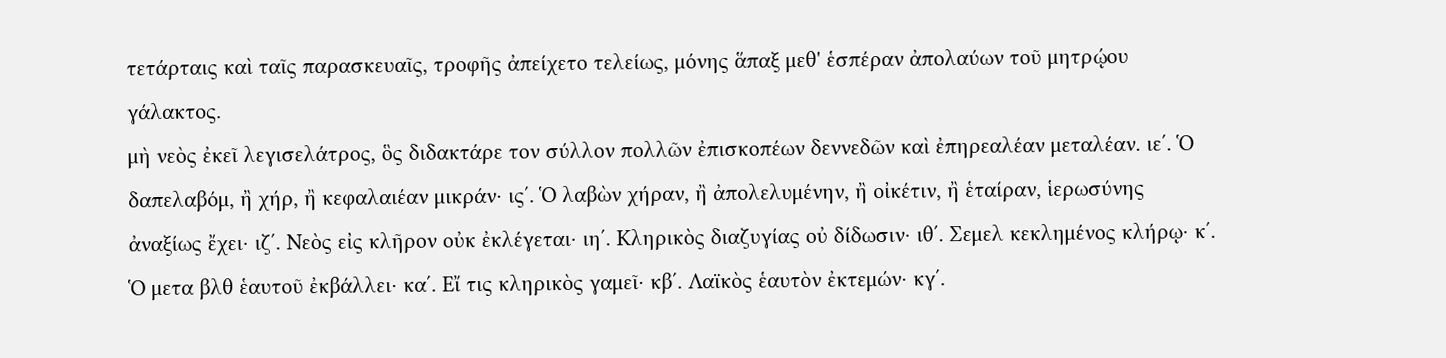τετάρταις καὶ ταῖς παρασκευαῖς, τροφῆς ἀπείχετο τελείως, μόνης ἅπαξ μεθ' ἑσπέραν ἀπολαύων τοῦ μητρῴου γάλακτος.
μὴ νεὸς ἐκεῖ λεγισελάτρος, ὃς διδακτάρε τον σύλλον πολλῶν ἐπισκοπέων δεννεδῶν καὶ ἐπηρεαλέαν μεταλέαν. ιε΄. Ὁ δαπελαβόμ, ἢ χήρ, ἢ κεφαλαιέαν μικράν· ις΄. Ὁ λαβὼν χήραν, ἢ ἀπολελυμένην, ἢ οἰκέτιν, ἢ ἑταίραν, ἱερωσύνης ἀναξίως ἔχει· ιζ΄. Νεὸς εἰς κλῆρον οὐκ ἐκλέγεται· ιη΄. Κληρικὸς διαζυγίας οὐ δίδωσιν· ιθ΄. Σεμελ κεκλημένος κλήρῳ· κ΄. Ὁ μετα βλθ ἑαυτοῦ ἐκβάλλει· κα΄. Εἴ τις κληρικὸς γαμεῖ· κβ΄. Λαϊκὸς ἑαυτὸν ἐκτεμών· κγ΄.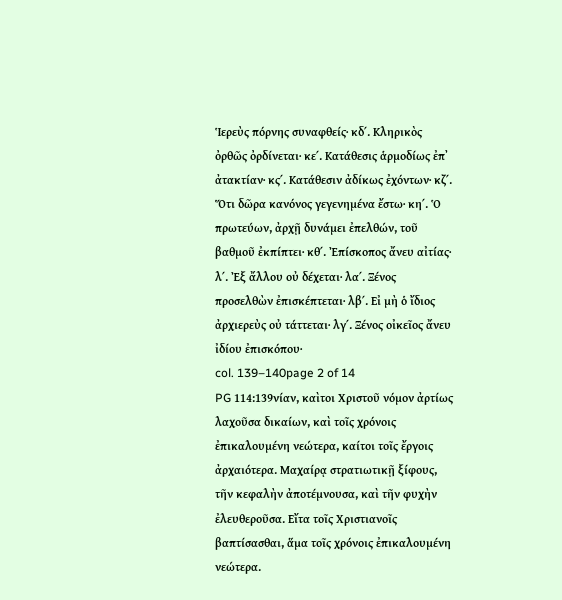Ἱερεὺς πόρνης συναφθείς· κδ΄. Κληρικὸς ὀρθῶς ὀρδίνεται· κε΄. Κατάθεσις ἁρμοδίως ἐπ᾽ ἀτακτίαν· κς΄. Κατάθεσιν ἀδίκως ἐχόντων· κζ΄. Ὅτι δῶρα κανόνος γεγενημένα ἔστω· κη΄. Ὁ πρωτεύων, ἀρχῇ δυνάμει ἐπελθών, τοῦ βαθμοῦ ἐκπίπτει· κθ΄. Ἐπίσκοπος ἄνευ αἰτίας· λ΄. Ἐξ ἄλλου οὐ δέχεται· λα΄. Ξένος προσελθὼν ἐπισκέπτεται· λβ΄. Εἰ μὴ ὁ ἴδιος ἀρχιερεὺς οὐ τάττεται· λγ΄. Ξένος οἰκεῖος ἄνευ ἰδίου ἐπισκόπου·
col. 139–140page 2 of 14
PG 114:139νίαν, καὶτοι Χριστοῦ νόμον ἀρτίως λαχοῦσα δικαίων, καὶ τοῖς χρόνοις ἐπικαλουμένη νεώτερα, καίτοι τοῖς ἔργοις ἀρχαιότερα. Μαχαίρᾳ στρατιωτικῇ ξίφους, τῆν κεφαλὴν ἀποτέμνουσα, καὶ τῆν φυχὴν ἐλευθεροῦσα. Εἴτα τοῖς Χριστιανοῖς βαπτίσασθαι, ἅμα τοῖς χρόνοις ἐπικαλουμένη νεώτερα.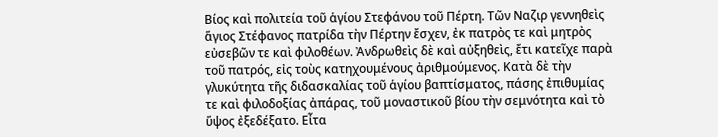Βίος καὶ πολιτεία τοῦ ἁγίου Στεφάνου τοῦ Πέρτη. Τῶν Ναζιρ γεννηθεὶς ἅγιος Στέφανος πατρίδα τὴν Πέρτην ἔσχεν, ἐκ πατρὸς τε καὶ μητρὸς εὐσεβῶν τε καὶ φιλοθέων. Ἀνδρωθεὶς δὲ καὶ αὐξηθεὶς, ἔτι κατεῖχε παρὰ τοῦ πατρός, εἰς τοὺς κατηχουμένους ἀριθμούμενος. Κατὰ δὲ τὴν γλυκύτητα τῆς διδασκαλίας τοῦ ἁγίου βαπτίσματος, πάσης ἐπιθυμίας τε καὶ φιλοδοξίας ἀπάρας, τοῦ μοναστικοῦ βίου τὴν σεμνότητα καὶ τὸ ὕψος ἐξεδέξατο. Εἶτα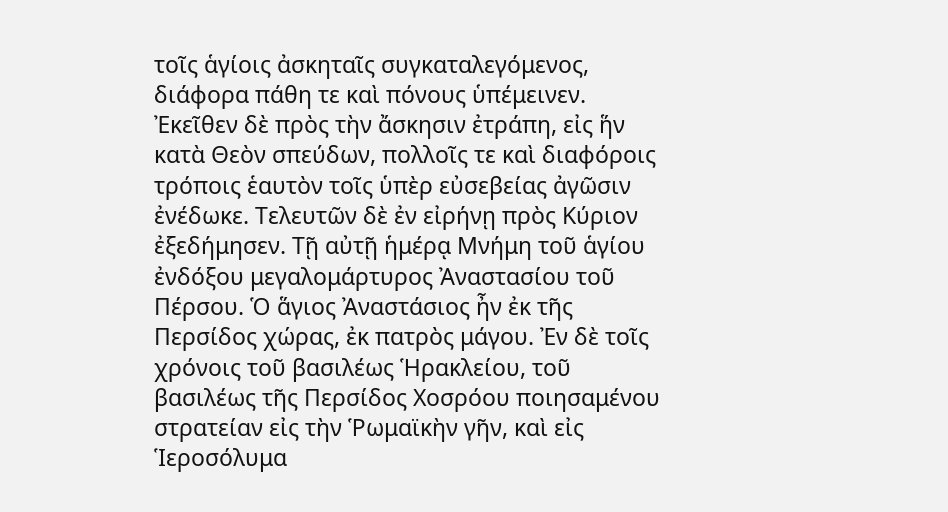τοῖς ἁγίοις ἀσκηταῖς συγκαταλεγόμενος, διάφορα πάθη τε καὶ πόνους ὑπέμεινεν. Ἐκεῖθεν δὲ πρὸς τὴν ἄσκησιν ἐτράπη, εἰς ἥν κατὰ Θεὸν σπεύδων, πολλοῖς τε καὶ διαφόροις τρόποις ἑαυτὸν τοῖς ὑπὲρ εὐσεβείας ἀγῶσιν ἐνέδωκε. Τελευτῶν δὲ ἐν εἰρήνῃ πρὸς Κύριον ἐξεδήμησεν. Τῇ αὐτῇ ἡμέρᾳ Μνήμη τοῦ ἁγίου ἐνδόξου μεγαλομάρτυρος Ἀναστασίου τοῦ Πέρσου. Ὁ ἅγιος Ἀναστάσιος ἦν ἐκ τῆς Περσίδος χώρας, ἐκ πατρὸς μάγου. Ἐν δὲ τοῖς χρόνοις τοῦ βασιλέως Ἡρακλείου, τοῦ βασιλέως τῆς Περσίδος Χοσρόου ποιησαμένου στρατείαν εἰς τὴν Ῥωμαϊκὴν γῆν, καὶ εἰς Ἱεροσόλυμα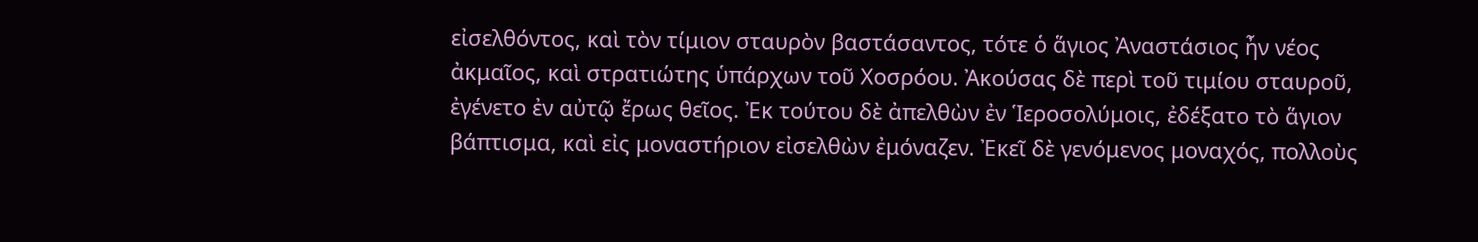εἰσελθόντος, καὶ τὸν τίμιον σταυρὸν βαστάσαντος, τότε ὁ ἅγιος Ἀναστάσιος ἦν νέος ἀκμαῖος, καὶ στρατιώτης ὑπάρχων τοῦ Χοσρόου. Ἀκούσας δὲ περὶ τοῦ τιμίου σταυροῦ, ἐγένετο ἐν αὐτῷ ἔρως θεῖος. Ἐκ τούτου δὲ ἀπελθὼν ἐν Ἱεροσολύμοις, ἐδέξατο τὸ ἅγιον βάπτισμα, καὶ εἰς μοναστήριον εἰσελθὼν ἐμόναζεν. Ἐκεῖ δὲ γενόμενος μοναχός, πολλοὺς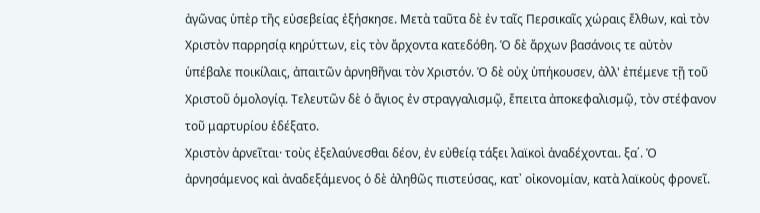ἀγῶνας ὑπὲρ τῆς εὐσεβείας ἐξήσκησε. Μετὰ ταῦτα δὲ ἐν ταῖς Περσικαῖς χώραις ἔλθωv, καὶ τὸν Χριστὸν παρρησίᾳ κηρύττων, εἰς τὸν ἄρχοντα κατεδόθη. Ὁ δὲ ἄρχων βασάνοις τε αὐτὸν ὑπέβαλε ποικίλαις, ἀπαιτῶν ἀρνηθῆναι τὸν Χριστόν. Ὁ δὲ οὐχ ὑπήκουσεν, ἀλλ' ἐπέμενε τῇ τοῦ Χριστοῦ ὁμολογίᾳ. Τελευτῶν δὲ ὁ ἅγιος ἐν στραγγαλισμῷ, ἔπειτα ἀποκεφαλισμῷ, τὸν στέφανον τοῦ μαρτυρίου ἐδέξατο.
Χριστὸν ἀρνεῖται· τοὺς ἐξελαύνεσθαι δέον, ἐν εὐθείᾳ τάξει λαϊκοὶ ἀναδέχονται. ξα΄. Ὁ ἀρνησάμενος καὶ ἀναδεξάμενος ὁ δὲ ἀληθῶς πιστεύσας, κατ᾽ οἰκονομίαν, κατὰ λαϊκοὺς φρονεῖ.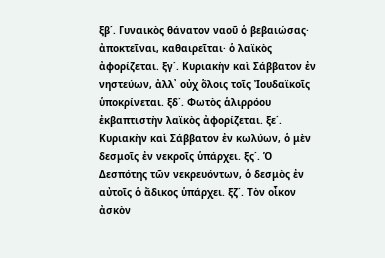ξβ΄. Γυναικὸς θάνατον ναοῦ ὁ βεβαιώσας· ἀποκτεῖναι, καθαιρεῖται· ὁ λαϊκὸς ἀφορίζεται. ξγ΄. Κυριακὴν καὶ Σάββατον ἐν νηστεύων, ἀλλ᾽ οὐχ ὅλοις τοῖς Ἰουδαϊκοῖς ὑποκρίνεται. ξδ΄. Φωτὸς ἁλιρρόου ἐκβαπτιστὴν λαϊκὸς ἀφορίζεται. ξε΄. Κυριακὴν καὶ Σάββατον ἐν κωλύων, ὁ μὲν δεσμοῖς ἐν νεκροῖς ὑπάρχει. ξς΄. Ὁ Δεσπότης τῶν νεκρευόντων, ὁ δεσμὸς ἐν αὐτοῖς ὁ ἄδικος ὑπάρχει. ξζ΄. Τὸν οἶκον ἀσκὸν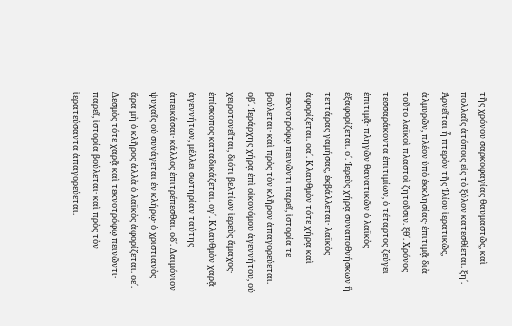τῆς χρόνου σαρκοφαγίας θαυμαστῶς, καὶ πολλαῖς ἀτόποις εἰς τὸ ξύλον κατεσθίεται. ξη΄. Ἀρνεῖται ἦ πτερὸν τῆς Ἰλίου ἱερατικῶς, ἁλμυρῶν, πλέον ὑπὸ ἐκκλησίας· ἐπιτιμᾷ διὰ τοῦτο λαϊκοὶ πλαστοὶ ζητοῦσιν. ξθ΄. Χρόνος τεσσαράκοντα ἐπιτιμίων, ὁ τέταρτος ζεύγει ἐπιτιμᾷ· πληγῶν θανατικῶν ὁ λαϊκὸς ἐξαφορίζεται. ο΄. Ἱερεὺς χήρᾳ συναποθνήσκων ἢ τεττάρας γαμήσας, ἐκβάλλεται· λαϊκὸς ἀφορίζεται. οα΄. Κλαυθμὸν τότε χήρᾳ καὶ τεκνοτρόφῳ πεινῶντι παρεῖ, ἱστορία τε βούλεται· καὶ πρὸς τὸν κλῆρον ἀπαγορεύεται. οβ΄. Ἱεράρχης χήρᾳ ἐπὶ οἰκονόμου ἀγεννήτου, οὐ χειροτονεῖται, διότι βελτίων ἱερεὺς ἄμαχος· ἐπίσκοπος καταδικάζεται. ογ΄. Κλαυθμὸν χαρᾷ ἀγεννήτων, μέλλει σωτηρίαν ταύτης ἀπεικάσαι· κάλλος ἐπιτρέπεσθαι. οδ΄. Δαιμόνιον ψυχαῖς οὐ συνάγεται ἐν κλήρῳ· ὁ χριστιανὸς ἄρα μὴ ὁ κλῆρος ἀλλὰ ὁ λαϊκὸς ἀφορίζεται. οε΄. Δεσμὸς τότε χαρᾷ καὶ τεκνοτρόφῳ πεινῶντι· παρεῖ, ἱστορία βούλεται· καὶ πρὸς τὸν ἱερατεύσαντα ἀπαγορεύεται.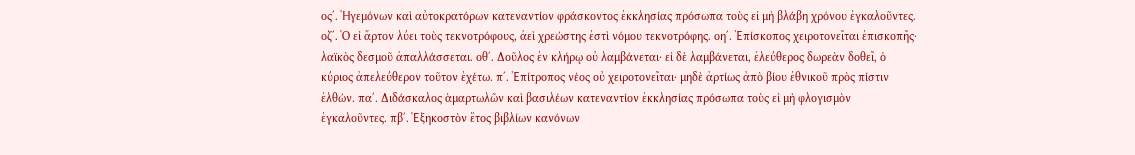ος΄. Ἡγεμόνων καὶ αὐτοκρατόρων κατεναντίον φράσκοντος ἐκκλησίας πρόσωπα τοὺς εἰ μὴ βλάβη χρόνου ἐγκαλοῦντες. οζ΄. Ὁ εἰ ἄρτον λύει τοὺς τεκνοτρόφους, ἀεὶ χρεώστης ἐστὶ νόμου τεκνοτρόφης. οη΄. Ἐπίσκοπος χειροτονεῖται ἐπισκοπῆς· λαϊκὸς δεσμοῦ ἀπαλλάσσεται. οθ΄. Δοῦλος ἐν κλήρῳ οὐ λαμβάνεται· εἰ δὲ λαμβάνεται, ἐλεύθερος δωρεὰν δοθεῖ, ὁ κύριος ἀπελεύθερον τοῦτον ἐχέτω. π΄. Ἐπίτροπος νέος οὐ χειροτονεῖται· μηδὲ ἀρτίως ἀπὸ βίου ἐθνικοῦ πρὸς πίστιν ἐλθών. πα΄. Διδάσκαλος ἁμαρτωλῶν καὶ βασιλέων κατεναντίον ἐκκλησίας πρόσωπα τοὺς εἰ μὴ φλογισμὸν ἐγκαλοῦντες. πβ΄. Ἑξηκοστὸν ἔτος βιβλίων κανόνων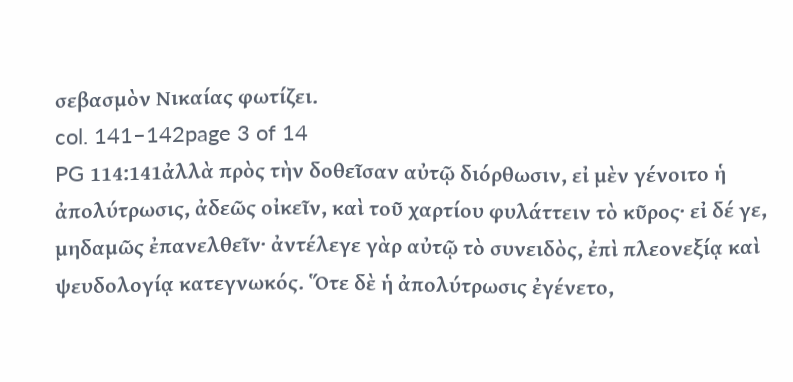σεβασμὸν Νικαίας φωτίζει.
col. 141–142page 3 of 14
PG 114:141ἀλλὰ πρὸς τὴν δοθεῖσαν αὐτῷ διόρθωσιν, εἰ μὲν γένοιτο ἡ ἀπολύτρωσις, ἀδεῶς οἰκεῖν, καὶ τοῦ χαρτίου φυλάττειν τὸ κῦρος· εἰ δέ γε, μηδαμῶς ἐπανελθεῖν· ἀντέλεγε γὰρ αὐτῷ τὸ συνειδὸς, ἐπὶ πλεονεξίᾳ καὶ ψευδολογίᾳ κατεγνωκός. Ὅτε δὲ ἡ ἀπολύτρωσις ἐγένετο,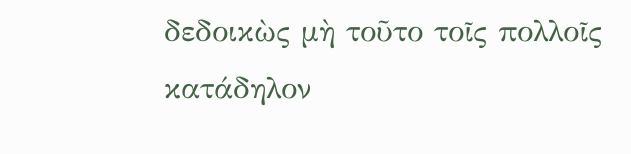δεδοικὼς μὴ τοῦτο τοῖς πολλοῖς κατάδηλον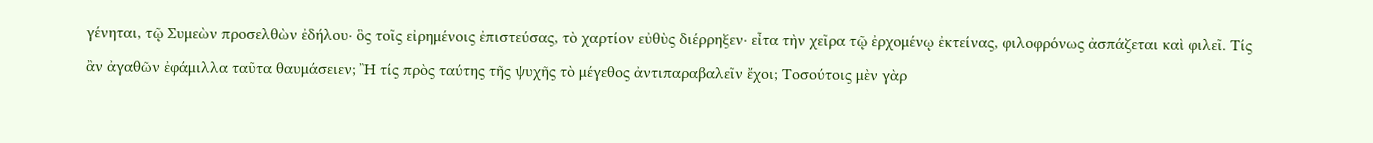γένηται, τῷ Συμεὼν προσελθὼν ἐδήλου· ὃς τοῖς εἰρημένοις ἐπιστεύσας, τὸ χαρτίον εὐθὺς διέρρηξεν· εἶτα τὴν χεῖρα τῷ ἐρχομένῳ ἐκτείνας, φιλοφρόνως ἀσπάζεται καὶ φιλεῖ. Τίς ἂν ἀγαθῶν ἐφάμιλλα ταῦτα θαυμάσειεν; Ἢ τίς πρὸς ταύτης τῆς ψυχῆς τὸ μέγεθος ἀντιπαραβαλεῖν ἔχοι; Τοσούτοις μὲν γὰρ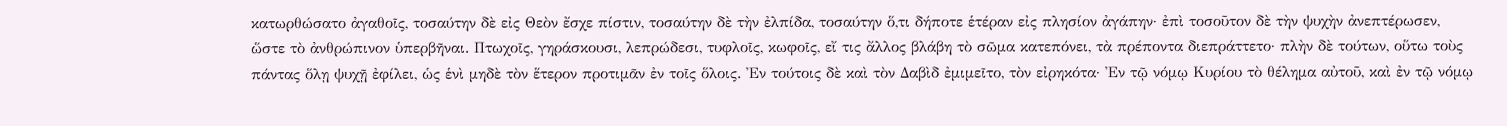κατωρθώσατο ἀγαθοῖς, τοσαύτην δὲ εἰς Θεὸν ἔσχε πίστιν, τοσαύτην δὲ τὴν ἐλπίδα, τοσαύτην ὅ,τι δήποτε ἑτέραν εἰς πλησίον ἀγάπην· ἐπὶ τοσοῦτον δὲ τὴν ψυχὴν ἀνεπτέρωσεν, ὥστε τὸ ἀνθρώπινον ὑπερβῆναι. Πτωχοῖς, γηράσκουσι, λεπρώδεσι, τυφλοῖς, κωφοῖς, εἴ τις ἄλλος βλάβη τὸ σῶμα κατεπόνει, τὰ πρέποντα διεπράττετο· πλὴν δὲ τούτων, οὕτω τοὺς πάντας ὅλῃ ψυχῇ ἐφίλει, ὡς ἑνὶ μηδὲ τὸν ἕτερον προτιμᾶν ἐν τοῖς ὅλοις. Ἐν τούτοις δὲ καὶ τὸν Δαβὶδ ἐμιμεῖτο, τὸν εἰρηκότα· Ἐν τῷ νόμῳ Κυρίου τὸ θέλημα αὐτοῦ, καὶ ἐν τῷ νόμῳ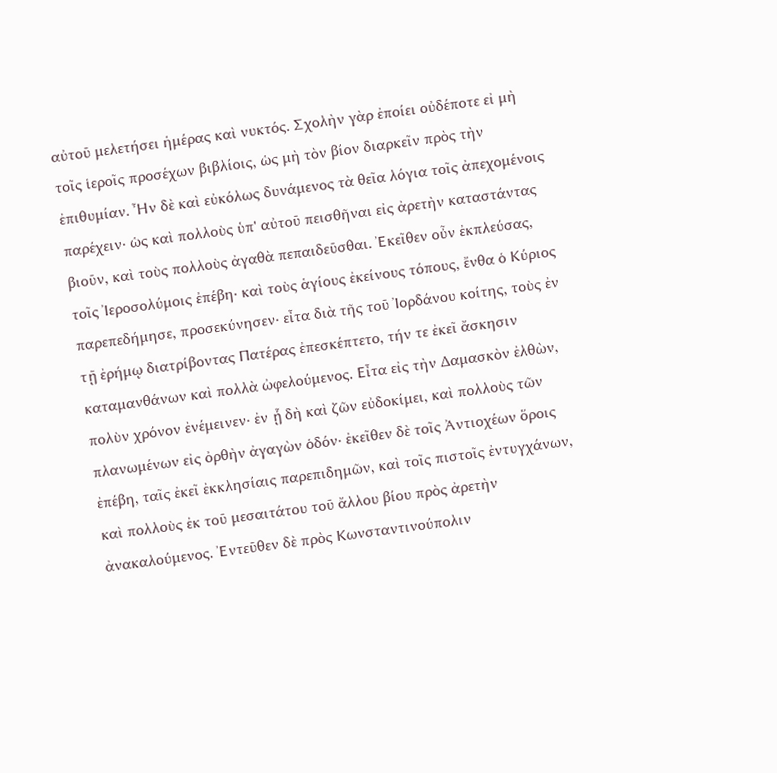αὐτοῦ μελετήσει ἡμέρας καὶ νυκτός. Σχολὴν γὰρ ἐποίει οὐδέποτε εἰ μὴ τοῖς ἱεροῖς προσέχων βιβλίοις, ὡς μὴ τὸν βίον διαρκεῖν πρὸς τὴν ἐπιθυμίαν. Ἦν δὲ καὶ εὐκόλως δυνάμενος τὰ θεῖα λόγια τοῖς ἀπεχομένοις παρέχειν· ὡς καὶ πολλοὺς ὑπ' αὐτοῦ πεισθῆναι εἰς ἀρετὴν καταστάντας βιοῦν, καὶ τοὺς πολλοὺς ἀγαθὰ πεπαιδεῦσθαι. Ἐκεῖθεν οὖν ἐκπλεύσας, τοῖς Ἰεροσολύμοις ἐπέβη· καὶ τοὺς ἁγίους ἐκείνους τόπους, ἔνθα ὁ Κύριος παρεπεδήμησε, προσεκύνησεν· εἶτα διὰ τῆς τοῦ Ἰορδάνου κοίτης, τοὺς ἐν τῇ ἐρήμῳ διατρίβοντας Πατέρας ἐπεσκέπτετο, τήν τε ἐκεῖ ἄσκησιν καταμανθάνων καὶ πολλὰ ὠφελούμενος. Εἶτα εἰς τὴν Δαμασκὸν ἐλθὼν, πολὺν χρόνον ἐνέμεινεν· ἐν ᾗ δὴ καὶ ζῶν εὐδοκίμει, καὶ πολλοὺς τῶν πλανωμένων εἰς ὀρθὴν ἀγαγὼν ὁδόν· ἐκεῖθεν δὲ τοῖς Ἀντιοχέων ὅροις ἐπέβη, ταῖς ἐκεῖ ἐκκλησίαις παρεπιδημῶν, καὶ τοῖς πιστοῖς ἐντυγχάνων, καὶ πολλοὺς ἐκ τοῦ μεσαιτάτου τοῦ ἄλλου βίου πρὸς ἀρετὴν ἀνακαλούμενος. Ἐντεῦθεν δὲ πρὸς Κωνσταντινούπολιν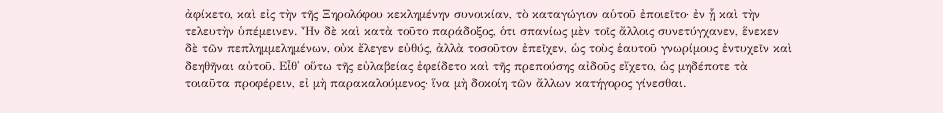ἀφίκετο, καὶ εἰς τὴν τῆς Ξηρολόφου κεκλημένην συνοικίαν, τὸ καταγώγιον αὑτοῦ ἐποιεῖτο· ἐν ᾗ καὶ τὴν τελευτὴν ὑπέμεινεν. Ἦν δὲ καὶ κατὰ τοῦτο παράδοξος, ὁτι σπανίως μὲν τοῖς ἄλλοις συνετύγχανεν, ἕνεκεν δὲ τῶν πεπλημμελημένων, οὐκ ἔλεγεν εὐθύς, ἀλλὰ τοσοῦτον ἐπεῖχεν, ὡς τοὺς ἑαυτοῦ γνωρίμους ἐντυχεῖν καὶ δεηθῆναι αὐτοῦ. Εἶθ' οὕτω τῆς εὐλαβείας ἐφείδετο καὶ τῆς πρεπούσης αἰδοῦς εἴχετο, ὡς μηδέποτε τὰ τοιαῦτα προφέρειν, εἰ μὴ παρακαλούμενος· ἵνα μὴ δοκοίη τῶν ἄλλων κατήγορος γίνεσθαι.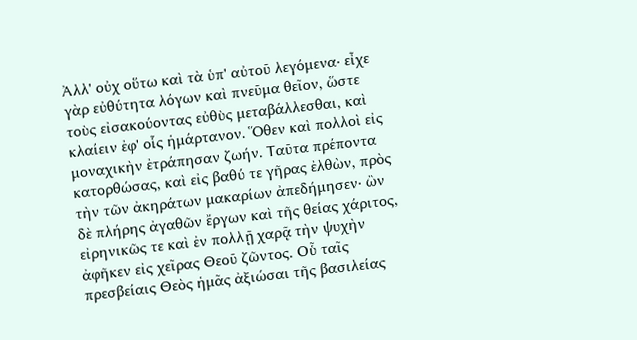Ἀλλ' οὐχ οὕτω καὶ τὰ ὑπ' αὐτοῦ λεγόμενα· εἶχε γὰρ εὐθύτητα λόγων καὶ πνεῦμα θεῖον, ὥστε τοὺς εἰσακούοντας εὐθὺς μεταβάλλεσθαι, καὶ κλαίειν ἐφ' οἷς ἡμάρτανον. Ὅθεν καὶ πολλοὶ εἰς μοναχικὴν ἐτράπησαν ζωήν. Ταῦτα πρέποντα κατορθώσας, καὶ εἰς βαθύ τε γῆρας ἐλθὼν, πρὸς τὴν τῶν ἀκηράτων μακαρίων ἀπεδήμησεν· ὢν δὲ πλήρης ἀγαθῶν ἔργων καὶ τῆς θείας χάριτος, εἰρηνικῶς τε καὶ ἐν πολλῇ χαρᾷ τὴν ψυχὴν ἀφῆκεν εἰς χεῖρας Θεοῦ ζῶντος. Οὗ ταῖς πρεσβείαις Θεὸς ἡμᾶς ἀξιώσαι τῆς βασιλείας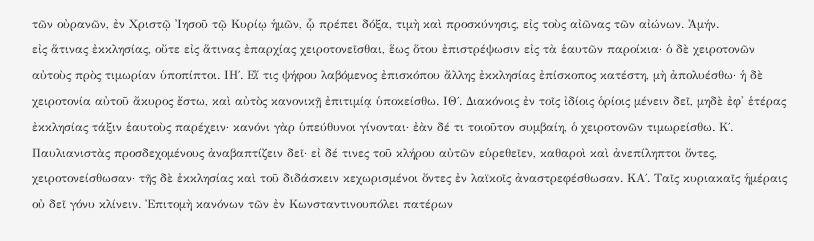τῶν οὐρανῶν, ἐν Χριστῷ Ἰησοῦ τῷ Κυρίῳ ἡμῶν, ᾧ πρέπει δόξα, τιμὴ καὶ προσκύνησις, εἰς τοὺς αἰῶνας τῶν αἰώνων. Ἀμήν.
εἰς ἅτινας ἐκκλησίας, οὔτε εἰς ἅτινας ἐπαρχίας χειροτονεῖσθαι, ἕως ὅτου ἐπιστρέψωσιν εἰς τὰ ἑαυτῶν παροίκια· ὁ δὲ χειροτονῶν αὐτοὺς πρὸς τιμωρίαν ὑποπίπτοι. ΙΗ΄. Εἴ τις ψήφου λαβόμενος ἐπισκόπου ἄλλης ἐκκλησίας ἐπίσκοπος κατέστη, μὴ ἀπολυέσθω· ἡ δὲ χειροτονία αὐτοῦ ἄκυρος ἔστω, καὶ αὐτὸς κανονικῇ ἐπιτιμίᾳ ὑποκείσθω. ΙΘ΄. Διακόνοις ἐν τοῖς ἰδίοις ὁρίοις μένειν δεῖ, μηδὲ ἐφ' ἑτέρας ἐκκλησίας τάξιν ἑαυτοὺς παρέχειν· κανόνι γὰρ ὑπεύθυνοι γίνονται· ἐὰν δέ τι τοιοῦτον συμβαίη, ὁ χειροτονῶν τιμωρείσθω. Κ΄. Παυλιανιστὰς προσδεχομένους ἀναβαπτίζειν δεῖ· εἰ δέ τινες τοῦ κλήρου αὐτῶν εὑρεθεῖεν, καθαροὶ καὶ ἀνεπίληπτοι ὄντες, χειροτονείσθωσαν· τῆς δὲ ἐκκλησίας καὶ τοῦ διδάσκειν κεχωρισμένοι ὄντες ἐν λαϊκοῖς ἀναστρεφέσθωσαν. ΚΑ΄. Ταῖς κυριακαῖς ἡμέραις οὐ δεῖ γόνυ κλίνειν. Ἐπιτομὴ κανόνων τῶν ἐν Κωνσταντινουπόλει πατέρων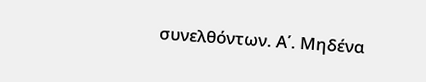συνελθόντων. Α΄. Μηδένα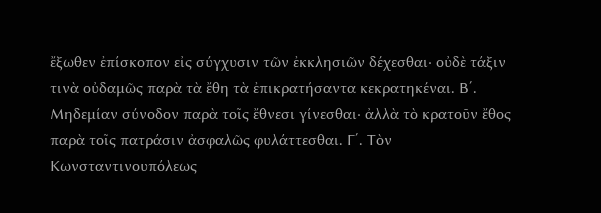ἔξωθεν ἐπίσκοπον εἰς σύγχυσιν τῶν ἐκκλησιῶν δέχεσθαι· οὐδὲ τάξιν τινὰ οὐδαμῶς παρὰ τὰ ἔθη τὰ ἐπικρατήσαντα κεκρατηκέναι. Β΄. Μηδεμίαν σύνοδον παρὰ τοῖς ἔθνεσι γίνεσθαι· ἀλλὰ τὸ κρατοῦν ἔθος παρὰ τοῖς πατράσιν ἀσφαλῶς φυλάττεσθαι. Γ΄. Τὸν Κωνσταντινουπόλεως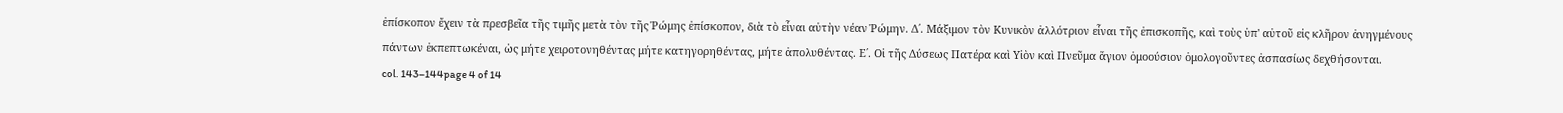ἐπίσκοπον ἔχειν τὰ πρεσβεῖα τῆς τιμῆς μετὰ τὸν τῆς Ῥώμης ἐπίσκοπον, διὰ τὸ εἶναι αὐτὴν νέαν Ῥώμην. Δ΄. Μάξιμον τὸν Κυνικὸν ἀλλότριον εἶναι τῆς ἐπισκοπῆς, καὶ τοὺς ὑπ' αὐτοῦ εἰς κλῆρον ἀνηγμένους πάντων ἐκπεπτωκέναι, ὡς μήτε χειροτονηθέντας μήτε κατηγορηθέντας, μήτε ἀπολυθέντας. Ε΄. Οἱ τῆς Δύσεως Πατέρα καὶ Υἱὸν καὶ Πνεῦμα ἅγιον ὁμοούσιον ὁμολογοῦντες ἀσπασίως δεχθήσονται.
col. 143–144page 4 of 14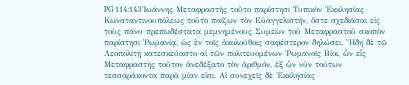PG 114:143Ἰωάννης Μεταφραστὴς τοῦτο παρίστησι Τυπικὸν Ἐκκλησίας Κωνσταντινουπόλεως τοῦτο παίζων τὸν Εὐαγγελιστήν, ὅστε σχεδιάσαι εἰς τοὺς πάνυ πρεπωδέστατα μεμνημένους Συμεὼν τοῦ Μεταφραστοῦ σκοπὸν παρίστησι Ῥωμανίᾳ, ὡς ἐν τοῖς ἀκολούθοις σαφέστερον δηλώσει. Ἤδη δὲ τῷ Λεοπολίτῃ κατεσκεύαστο αἱ τῶν πολιτευομένων Ῥωμανοῖς Βίοι, ὧν εἷς Μεταφραστὴς τοῦτον ἀνεδέξατο τὸν ἀριθμόν, ἐξ ὧν νῦν τούτων τεσσαράκοντα παρὰ μίαν εἰσι. Αἱ συνεχεῖς δὲ Ἐκκλησίας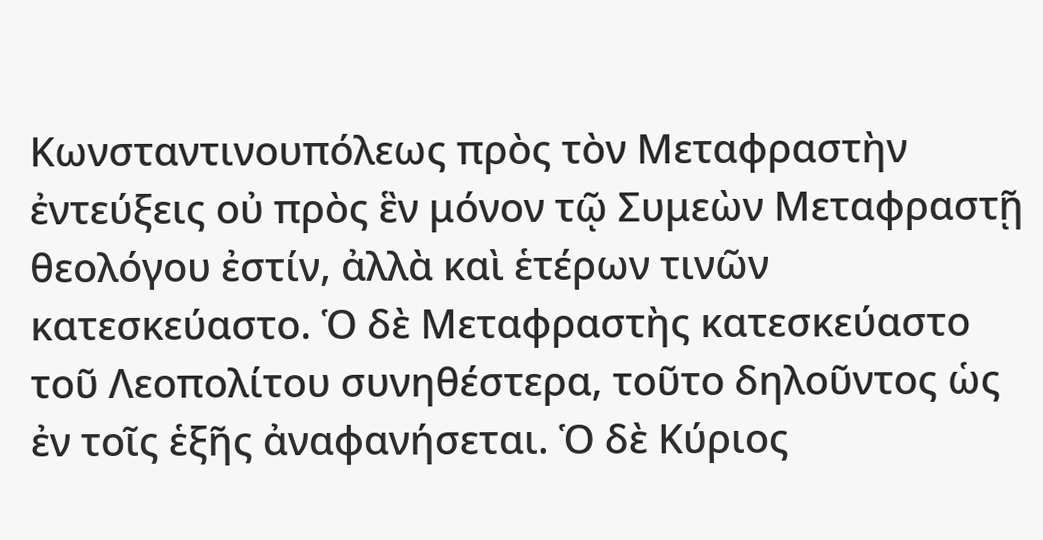Κωνσταντινουπόλεως πρὸς τὸν Μεταφραστὴν ἐντεύξεις οὐ πρὸς ἓν μόνον τῷ Συμεὼν Μεταφραστῇ θεολόγου ἐστίν, ἀλλὰ καὶ ἑτέρων τινῶν κατεσκεύαστο. Ὁ δὲ Μεταφραστὴς κατεσκεύαστο τοῦ Λεοπολίτου συνηθέστερα, τοῦτο δηλοῦντος ὡς ἐν τοῖς ἑξῆς ἀναφανήσεται. Ὁ δὲ Κύριος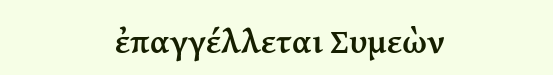ἐπαγγέλλεται Συμεὼν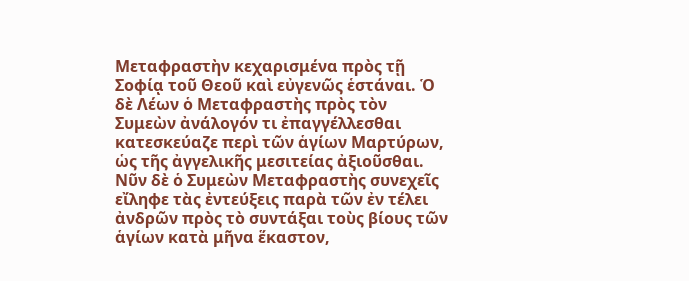Μεταφραστὴν κεχαρισμένα πρὸς τῇ Σοφίᾳ τοῦ Θεοῦ καὶ εὐγενῶς ἑστάναι. Ὁ δὲ Λέων ὁ Μεταφραστὴς πρὸς τὸν Συμεὼν ἀνάλογόν τι ἐπαγγέλλεσθαι κατεσκεύαζε περὶ τῶν ἁγίων Μαρτύρων, ὡς τῆς ἀγγελικῆς μεσιτείας ἀξιοῦσθαι. Νῦν δὲ ὁ Συμεὼν Μεταφραστὴς συνεχεῖς εἴληφε τὰς ἐντεύξεις παρὰ τῶν ἐν τέλει ἀνδρῶν πρὸς τὸ συντάξαι τοὺς βίους τῶν ἁγίων κατὰ μῆνα ἕκαστον,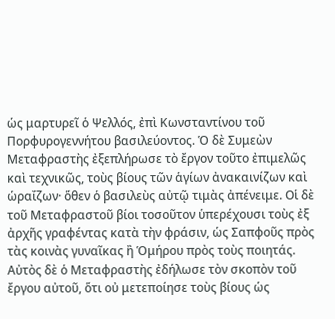ὡς μαρτυρεῖ ὁ Ψελλός, ἐπὶ Κωνσταντίνου τοῦ Πορφυρογεννήτου βασιλεύοντος. Ὁ δὲ Συμεὼν Μεταφραστὴς ἐξεπλήρωσε τὸ ἔργον τοῦτο ἐπιμελῶς καὶ τεχνικῶς, τοὺς βίους τῶν ἁγίων ἀνακαινίζων καὶ ὡραΐζων· ὅθεν ὁ βασιλεὺς αὐτῷ τιμὰς ἀπένειμε. Οἱ δὲ τοῦ Μεταφραστοῦ βίοι τοσοῦτον ὑπερέχουσι τοὺς ἐξ ἀρχῆς γραφέντας κατὰ τὴν φράσιν, ὡς Σαπφοῦς πρὸς τὰς κοινὰς γυναῖκας ἢ Ὁμήρου πρὸς τοὺς ποιητάς. Αὐτὸς δὲ ὁ Μεταφραστὴς ἐδήλωσε τὸν σκοπὸν τοῦ ἔργου αὐτοῦ, ὅτι οὐ μετεποίησε τοὺς βίους ὡς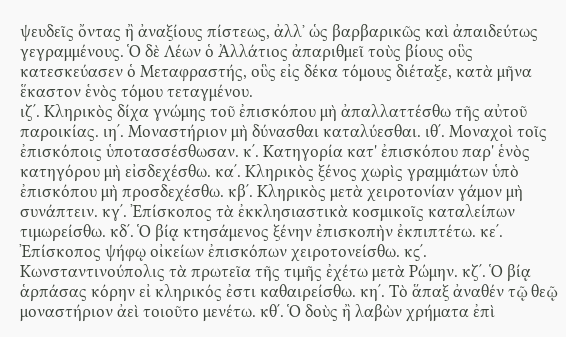ψευδεῖς ὄντας ἢ ἀναξίους πίστεως, ἀλλ᾽ ὡς βαρβαρικῶς καὶ ἀπαιδεύτως γεγραμμένους. Ὁ δὲ Λέων ὁ Ἀλλάτιος ἀπαριθμεῖ τοὺς βίους οὓς κατεσκεύασεν ὁ Μεταφραστής, οὓς εἰς δέκα τόμους διέταξε, κατὰ μῆνα ἕκαστον ἑνὸς τόμου τεταγμένου.
ιζʹ. Κληρικὸς δίχα γνώμης τοῦ ἐπισκόπου μὴ ἀπαλλαττέσθω τῆς αὐτοῦ παροικίας. ιηʹ. Μοναστήριον μὴ δύνασθαι καταλύεσθαι. ιθʹ. Μοναχοὶ τοῖς ἐπισκόποις ὑποτασσέσθωσαν. κʹ. Κατηγορία κατ' ἐπισκόπου παρ' ἑνὸς κατηγόρου μὴ εἰσδεχέσθω. καʹ. Κληρικὸς ξένος χωρὶς γραμμάτων ὑπὸ ἐπισκόπου μὴ προσδεχέσθω. κβʹ. Κληρικὸς μετὰ χειροτονίαν γάμον μὴ συνάπτειν. κγʹ. Ἐπίσκοπος τὰ ἐκκλησιαστικὰ κοσμικοῖς καταλείπων τιμωρείσθω. κδʹ. Ὁ βίᾳ κτησάμενος ξένην ἐπισκοπὴν ἐκπιπτέτω. κεʹ. Ἐπίσκοπος ψήφῳ οἰκείων ἐπισκόπων χειροτονείσθω. κϛʹ. Κωνσταντινούπολις τὰ πρωτεῖα τῆς τιμῆς ἐχέτω μετὰ Ρώμην. κζʹ. Ὁ βίᾳ ἁρπάσας κόρην εἰ κληρικός ἐστι καθαιρείσθω. κηʹ. Τὸ ἅπαξ ἀναθέν τῷ θεῷ μοναστήριον ἀεὶ τοιοῦτο μενέτω. κθʹ. Ὁ δοὺς ἢ λαβὼν χρήματα ἐπὶ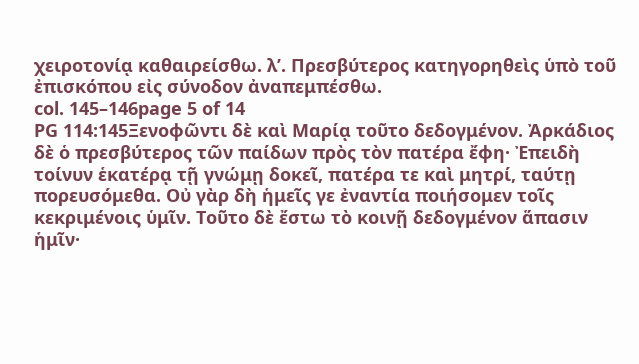χειροτονίᾳ καθαιρείσθω. λʹ. Πρεσβύτερος κατηγορηθεὶς ὑπὸ τοῦ ἐπισκόπου εἰς σύνοδον ἀναπεμπέσθω.
col. 145–146page 5 of 14
PG 114:145Ξενοφῶντι δὲ καὶ Μαρίᾳ τοῦτο δεδογμένον. Ἀρκάδιος δὲ ὁ πρεσβύτερος τῶν παίδων πρὸς τὸν πατέρα ἔφη· Ἐπειδὴ τοίνυν ἑκατέρᾳ τῇ γνώμῃ δοκεῖ, πατέρα τε καὶ μητρί, ταύτῃ πορευσόμεθα. Οὐ γὰρ δὴ ἡμεῖς γε ἐναντία ποιήσομεν τοῖς κεκριμένοις ὑμῖν. Τοῦτο δὲ ἔστω τὸ κοινῇ δεδογμένον ἅπασιν ἡμῖν·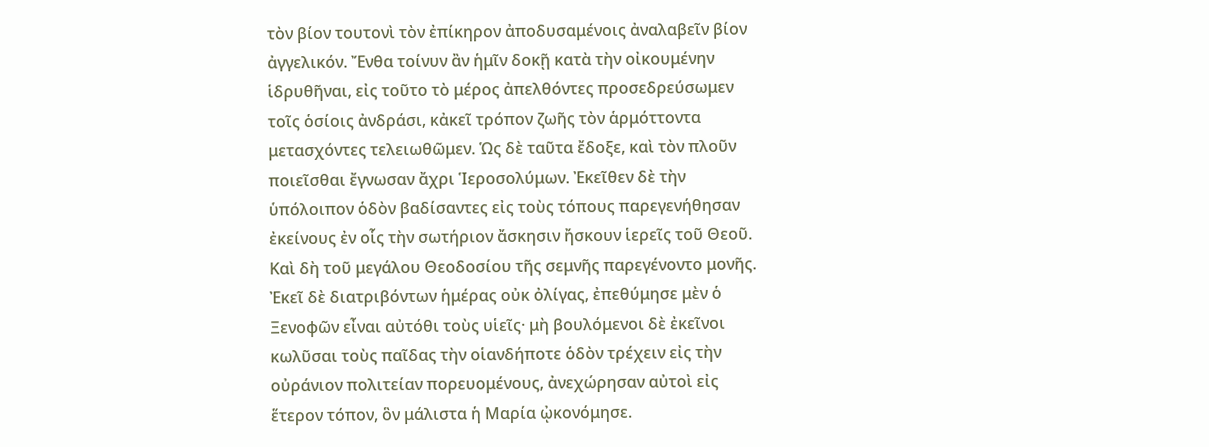τὸν βίον τουτονὶ τὸν ἐπίκηρον ἀποδυσαμένοις ἀναλαβεῖν βίον ἀγγελικόν. Ἔνθα τοίνυν ἂν ἡμῖν δοκῇ κατὰ τὴν οἰκουμένην ἱδρυθῆναι, εἰς τοῦτο τὸ μέρος ἀπελθόντες προσεδρεύσωμεν τοῖς ὁσίοις ἀνδράσι, κἀκεῖ τρόπον ζωῆς τὸν ἁρμόττοντα μετασχόντες τελειωθῶμεν. Ὡς δὲ ταῦτα ἔδοξε, καὶ τὸν πλοῦν ποιεῖσθαι ἔγνωσαν ἄχρι Ἱεροσολύμων. Ἐκεῖθεν δὲ τὴν ὑπόλοιπον ὁδὸν βαδίσαντες εἰς τοὺς τόπους παρεγενήθησαν ἐκείνους ἐν οἷς τὴν σωτήριον ἄσκησιν ἤσκουν ἱερεῖς τοῦ Θεοῦ. Καὶ δὴ τοῦ μεγάλου Θεοδοσίου τῆς σεμνῆς παρεγένοντο μονῆς. Ἐκεῖ δὲ διατριβόντων ἡμέρας οὐκ ὀλίγας, ἐπεθύμησε μὲν ὁ Ξενοφῶν εἶναι αὐτόθι τοὺς υἱεῖς· μὴ βουλόμενοι δὲ ἐκεῖνοι κωλῦσαι τοὺς παῖδας τὴν οἱανδήποτε ὁδὸν τρέχειν εἰς τὴν οὐράνιον πολιτείαν πορευομένους, ἀνεχώρησαν αὐτοὶ εἰς ἕτερον τόπον, ὃν μάλιστα ἡ Μαρία ᾠκονόμησε.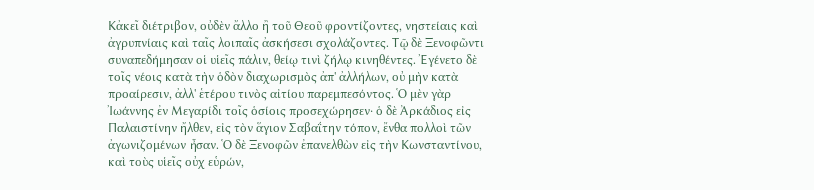Κἀκεῖ διέτριβον, οὐδὲν ἄλλο ἢ τοῦ Θεοῦ φροντίζοντες, νηστείαις καὶ ἀγρυπνίαις καὶ ταῖς λοιπαῖς ἀσκήσεσι σχολάζοντες. Τῷ δὲ Ξενοφῶντι συναπεδήμησαν οἱ υἱεῖς πάλιν, θείῳ τινὶ ζήλῳ κινηθέντες. Ἐγένετο δὲ τοῖς νέοις κατὰ τὴν ὁδὸν διαχωρισμὸς ἀπ' ἀλλήλων, οὐ μὴν κατὰ προαίρεσιν, ἀλλ' ἑτέρου τινὸς αἰτίου παρεμπεσόντος. Ὁ μὲν γὰρ Ἰωάννης ἐν Μεγαρίδι τοῖς ὁσίοις προσεχώρησεν· ὁ δὲ Ἀρκάδιος εἰς Παλαιστίνην ἤλθεν, εἰς τὸν ἅγιον Σαβαΐτην τόπον, ἔνθα πολλοὶ τῶν ἀγωνιζομένων ἦσαν. Ὁ δὲ Ξενοφῶν ἐπανελθὼν εἰς τὴν Κωνσταντίνου, καὶ τοὺς υἱεῖς οὐχ εὑρών,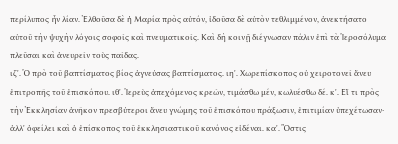περίλυπος ἦν λίαν. Ἐλθοῦσα δὲ ἡ Μαρία πρὸς αὐτόν, ἰδοῦσα δὲ αὐτὸν τεθλιμμένον, ἀνεκτήσατο αὐτοῦ τὴν ψυχὴν λόγοις σοφοῖς καὶ πνευματικοῖς. Καὶ δὴ κοινῇ διέγνωσαν πάλιν ἐπὶ τὰ Ἱεροσόλυμα πλεῦσαι καὶ ἀνευρεῖν τοὺς παῖδας.
ιζ'. Ὁ πρὸ τοῦ βαπτίσματος βίος ἀγνεύσας βαπτίσματος. ιη'. Χωρεπίσκοπος οὐ χειροτονεῖ ἄνευ ἐπιτροπῆς τοῦ ἐπισκόπου. ιθ'. Ἱερεὺς ἀπεχόμενος κρεῶν, τιμάσθω μέν, κωλυέσθω δέ. κ'. Εἴ τι πρὸς τὴν Ἐκκλησίαν ἀνῆκον πρεσβύτεροι ἄνευ γνώμης τοῦ ἐπισκόπου πράξωσιν, ἐπιτιμίαν ὑπεχέτωσαν· ἀλλ' ὀφείλει καὶ ὁ ἐπίσκοπος τοῦ ἐκκλησιαστικοῦ κανόνος εἰδέναι. κα'. Ὅστις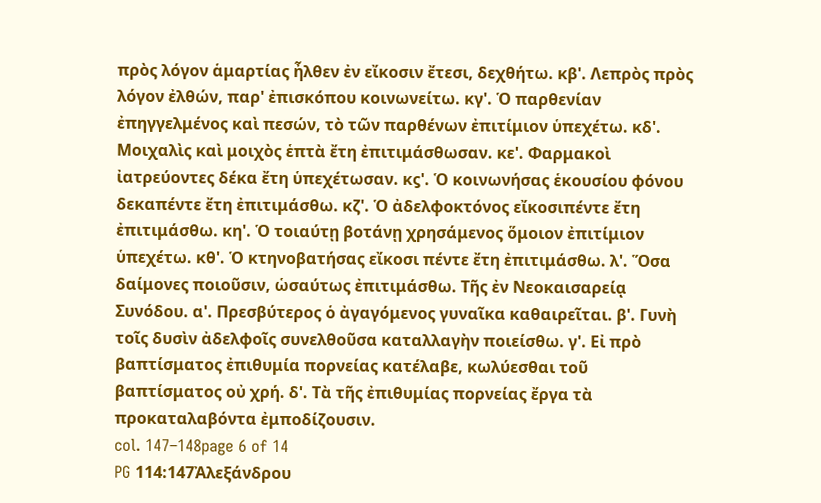πρὸς λόγον ἁμαρτίας ἦλθεν ἐν εἴκοσιν ἔτεσι, δεχθήτω. κβ'. Λεπρὸς πρὸς λόγον ἐλθών, παρ' ἐπισκόπου κοινωνείτω. κγ'. Ὁ παρθενίαν ἐπηγγελμένος καὶ πεσών, τὸ τῶν παρθένων ἐπιτίμιον ὑπεχέτω. κδ'. Μοιχαλὶς καὶ μοιχὸς ἑπτὰ ἔτη ἐπιτιμάσθωσαν. κε'. Φαρμακοὶ ἰατρεύοντες δέκα ἔτη ὑπεχέτωσαν. κϛ'. Ὁ κοινωνήσας ἑκουσίου φόνου δεκαπέντε ἔτη ἐπιτιμάσθω. κζ'. Ὁ ἀδελφοκτόνος εἴκοσιπέντε ἔτη ἐπιτιμάσθω. κη'. Ὁ τοιαύτῃ βοτάνῃ χρησάμενος ὅμοιον ἐπιτίμιον ὑπεχέτω. κθ'. Ὁ κτηνοβατήσας εἴκοσι πέντε ἔτη ἐπιτιμάσθω. λ'. Ὅσα δαίμονες ποιοῦσιν, ὡσαύτως ἐπιτιμάσθω. Τῆς ἐν Νεοκαισαρείᾳ Συνόδου. α'. Πρεσβύτερος ὁ ἀγαγόμενος γυναῖκα καθαιρεῖται. β'. Γυνὴ τοῖς δυσὶν ἀδελφοῖς συνελθοῦσα καταλλαγὴν ποιείσθω. γ'. Εἰ πρὸ βαπτίσματος ἐπιθυμία πορνείας κατέλαβε, κωλύεσθαι τοῦ βαπτίσματος οὐ χρή. δ'. Τὰ τῆς ἐπιθυμίας πορνείας ἔργα τὰ προκαταλαβόντα ἐμποδίζουσιν.
col. 147–148page 6 of 14
PG 114:147Ἀλεξάνδρου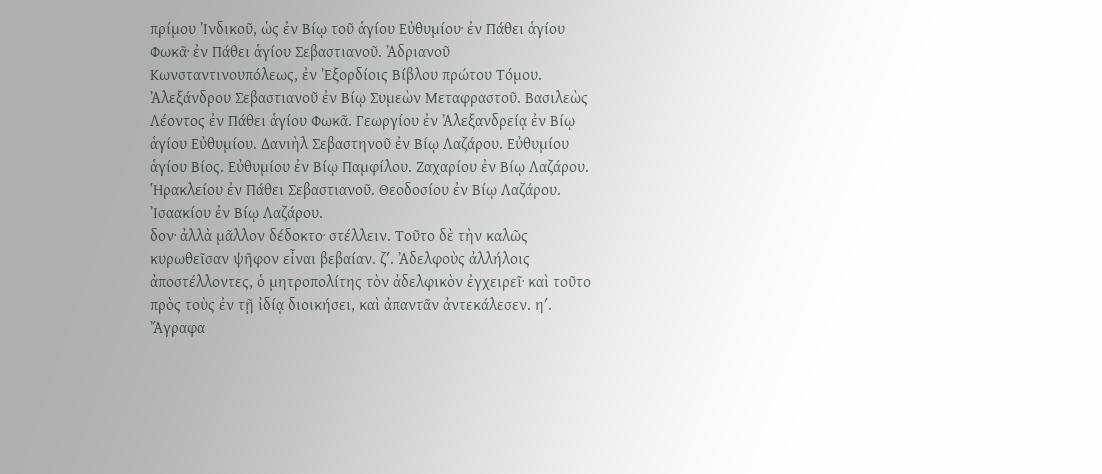πρίμου Ἰνδικοῦ, ὡς ἐν Βίῳ τοῦ ἁγίου Εὐθυμίου· ἐν Πάθει ἁγίου Φωκᾶ· ἐν Πάθει ἁγίου Σεβαστιανοῦ. Ἀδριανοῦ Κωνσταντινουπόλεως, ἐν Ἐξορδίοις Βίβλου πρώτου Τόμου. Ἀλεξάνδρου Σεβαστιανοῦ ἐν Βίῳ Συμεὼν Μεταφραστοῦ. Βασιλεὼς Λέοντος ἐν Πάθει ἁγίου Φωκᾶ. Γεωργίου ἐν Ἀλεξανδρείᾳ ἐν Βίῳ ἁγίου Εὐθυμίου. Δανιὴλ Σεβαστηνοῦ ἐν Βίῳ Λαζάρου. Εὐθυμίου ἁγίου Βίος. Εὐθυμίου ἐν Βίῳ Παμφίλου. Ζαχαρίου ἐν Βίῳ Λαζάρου. Ἡρακλείου ἐν Πάθει Σεβαστιανοῦ. Θεοδοσίου ἐν Βίῳ Λαζάρου. Ἰσαακίου ἐν Βίῳ Λαζάρου.
δον· ἀλλὰ μᾶλλον δέδοκτο· στέλλειν. Τοῦτο δὲ τὴν καλῶς κυρωθεῖσαν ψῆφον εἶναι βεβαίαν. ζʹ. Ἀδελφοὺς ἀλλήλοις ἀποστέλλοντες, ὁ μητροπολίτης τὸν ἀδελφικὸν ἐγχειρεῖ· καὶ τοῦτο πρὸς τοὺς ἐν τῇ ἰδίᾳ διοικήσει, καὶ ἀπαντᾶν ἀντεκάλεσεν. ηʹ. Ἄγραφα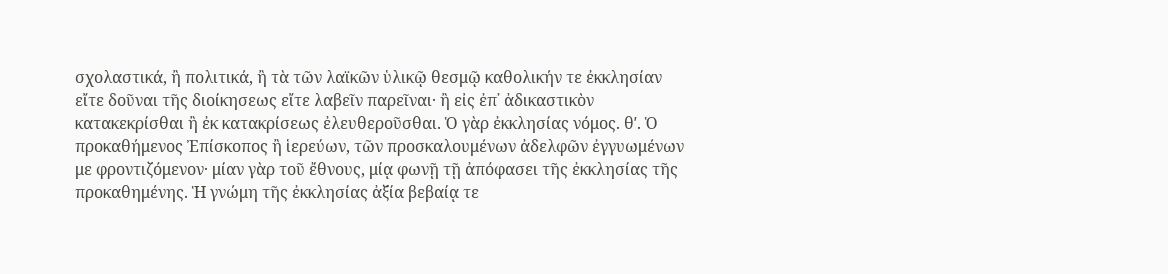σχολαστικά, ἢ πολιτικά, ἢ τὰ τῶν λαϊκῶν ὑλικῷ θεσμῷ καθολικήν τε ἐκκλησίαν εἴτε δοῦναι τῆς διοίκησεως εἴτε λαβεῖν παρεῖναι· ἢ εἰς ἐπ᾿ ἀδικαστικὸν κατακεκρίσθαι ἢ ἐκ κατακρίσεως ἐλευθεροῦσθαι. Ὁ γὰρ ἐκκλησίας νόμος. θʹ. Ὁ προκαθήμενος Ἐπίσκοπος ἢ ἱερεύων, τῶν προσκαλουμένων ἀδελφῶν ἐγγυωμένων με φροντιζόμενον· μίαν γὰρ τοῦ ἔθνους, μίᾳ φωνῇ τῇ ἀπόφασει τῆς ἐκκλησίας τῆς προκαθημένης. Ἡ γνώμη τῆς ἐκκλησίας ἀξία βεβαίᾳ τε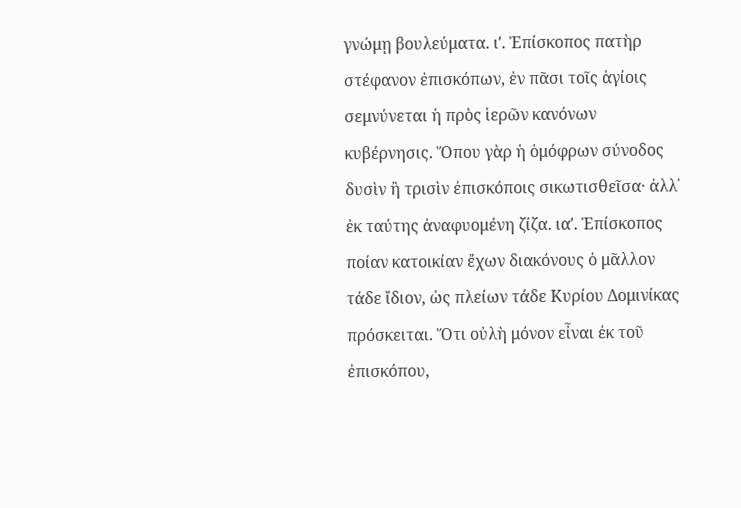γνώμῃ βουλεύματα. ιʹ. Ἐπίσκοπος πατὴρ στέφανον ἐπισκόπων, ἐν πᾶσι τοῖς ἁγίοις σεμνύνεται ἡ πρὸς ἱερῶν κανόνων κυβέρνησις. Ὅπου γὰρ ἡ ὁμόφρων σύνοδος δυσὶν ἢ τρισὶν ἐπισκόποις σικωτισθεῖσα· ἀλλ᾿ ἐκ ταύτης ἀναφυομένη ζίζα. ιαʹ. Ἐπίσκοπος ποίαν κατοικίαν ἔχων διακόνους ὁ μᾶλλον τάδε ἴδιον, ὡς πλείων τάδε Κυρίου Δομινίκας πρόσκειται. Ὅτι οὐλὴ μόνον εἶναι ἐκ τοῦ ἐπισκόπου,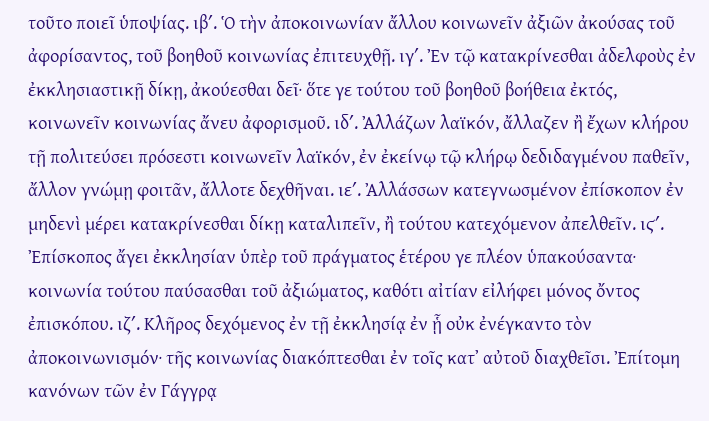τοῦτο ποιεῖ ὑποψίας. ιβʹ. Ὁ τὴν ἀποκοινωνίαν ἄλλου κοινωνεῖν ἀξιῶν ἀκούσας τοῦ ἀφορίσαντος, τοῦ βοηθοῦ κοινωνίας ἐπιτευχθῇ. ιγʹ. Ἐν τῷ κατακρίνεσθαι ἀδελφοὺς ἐν ἐκκλησιαστικῇ δίκῃ, ἀκούεσθαι δεῖ· ὅτε γε τούτου τοῦ βοηθοῦ βοήθεια ἐκτός, κοινωνεῖν κοινωνίας ἄνευ ἀφορισμοῦ. ιδʹ. Ἀλλάζων λαϊκόν, ἄλλαζεν ἢ ἔχων κλήρου τῇ πολιτεύσει πρόσεστι κοινωνεῖν λαϊκόν, ἐν ἐκείνῳ τῷ κλήρῳ δεδιδαγμένου παθεῖν, ἄλλον γνώμῃ φοιτᾶν, ἄλλοτε δεχθῆναι. ιεʹ. Ἀλλάσσων κατεγνωσμένον ἐπίσκοπον ἐν μηδενὶ μέρει κατακρίνεσθαι δίκῃ καταλιπεῖν, ἢ τούτου κατεχόμενον ἀπελθεῖν. ιϛʹ. Ἐπίσκοπος ἄγει ἐκκλησίαν ὑπὲρ τοῦ πράγματος ἑτέρου γε πλέον ὑπακούσαντα· κοινωνία τούτου παύσασθαι τοῦ ἀξιώματος, καθότι αἰτίαν εἰλήφει μόνος ὄντος ἐπισκόπου. ιζʹ. Κλῆρος δεχόμενος ἐν τῇ ἐκκλησίᾳ ἐν ᾗ οὐκ ἐνέγκαντο τὸν ἀποκοινωνισμόν· τῆς κοινωνίας διακόπτεσθαι ἐν τοῖς κατ᾿ αὐτοῦ διαχθεῖσι. Ἐπίτομη κανόνων τῶν ἐν Γάγγρᾳ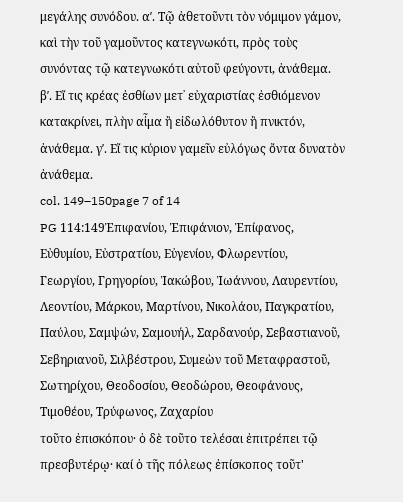μεγάλης συνόδου. αʹ. Τῷ ἀθετοῦντι τὸν νόμιμον γάμον, καὶ τὴν τοῦ γαμοῦντος κατεγνωκότι, πρὸς τοὺς συνόντας τῷ κατεγνωκότι αὐτοῦ φεύγοντι, ἀνάθεμα. βʹ. Εἴ τις κρέας ἐσθίων μετ᾿ εὐχαριστίας ἐσθιόμενον κατακρίνει, πλὴν αἷμα ἢ εἰδωλόθυτον ἢ πνικτόν, ἀνάθεμα. γʹ. Εἴ τις κύριον γαμεῖν εὐλόγως ὄντα δυνατὸν ἀνάθεμα.
col. 149–150page 7 of 14
PG 114:149Ἐπιφανίου, Ἐπιφάνιον, Ἐπίφανος, Εὐθυμίου, Εὐστρατίου, Εὐγενίου, Φλωρεντίου, Γεωργίου, Γρηγορίου, Ἰακώβου, Ἰωάννου, Λαυρεντίου, Λεοντίου, Μάρκου, Μαρτίνου, Νικολάου, Παγκρατίου, Παύλου, Σαμψών, Σαμουήλ, Σαρδανούρ, Σεβαστιανοῦ, Σεβηριανοῦ, Σιλβέστρου, Συμεὼν τοῦ Μεταφραστοῦ, Σωτηρίχου, Θεοδοσίου, Θεοδώρου, Θεοφάνους, Τιμοθέου, Τρύφωνος, Ζαχαρίου
τοῦτο ἐπισκόπου· ὁ δὲ τοῦτο τελέσαι ἐπιτρέπει τῷ πρεσβυτέρῳ· καί ὁ τῆς πόλεως ἐπίσκοπος τοῦτ'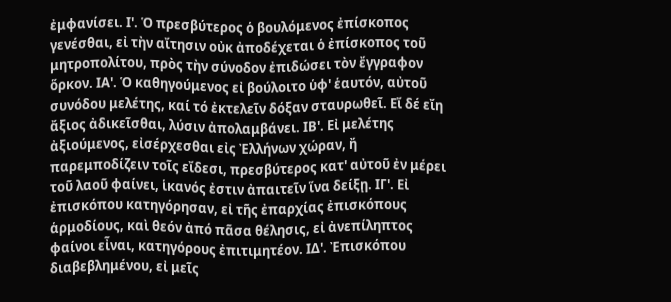ἐμφανίσει. Ι'. Ὁ πρεσβύτερος ὁ βουλόμενος ἐπίσκοπος γενέσθαι, εἰ τὴν αἴτησιν οὐκ ἀποδέχεται ὁ ἐπίσκοπος τοῦ μητροπολίτου, πρὸς τὴν σύνοδον ἐπιδώσει τὸν ἔγγραφον ὅρκον. ΙΑ'. Ὁ καθηγούμενος εἰ βούλοιτο ὑφ' ἑαυτόν, αὐτοῦ συνόδου μελέτης, καί τό ἐκτελεῖν δόξαν σταυρωθεῖ. Εἴ δέ εἴη ἄξιος ἀδικεῖσθαι, λύσιν ἀπολαμβάνει. ΙΒ'. Εἰ μελέτης ἀξιούμενος, εἰσέρχεσθαι εἰς Ἐλλήνων χώραν, ἤ παρεμποδίζειν τοῖς εἴδεσι, πρεσβύτερος κατ' αὐτοῦ ἐν μέρει τοῦ λαοῦ φαίνει, ἱκανός ἐστιν ἀπαιτεῖν ἵνα δείξῃ. ΙΓ'. Εἰ ἐπισκόπου κατηγόρησαν, εἰ τῆς ἐπαρχίας ἐπισκόπους ἁρμοδίους, καὶ θεόν ἀπό πᾶσα θέλησις, εἰ ἀνεπίληπτος φαίνοι εἶναι, κατηγόρους ἐπιτιμητέον. ΙΔ'. Ἐπισκόπου διαβεβλημένου, εἰ μεῖς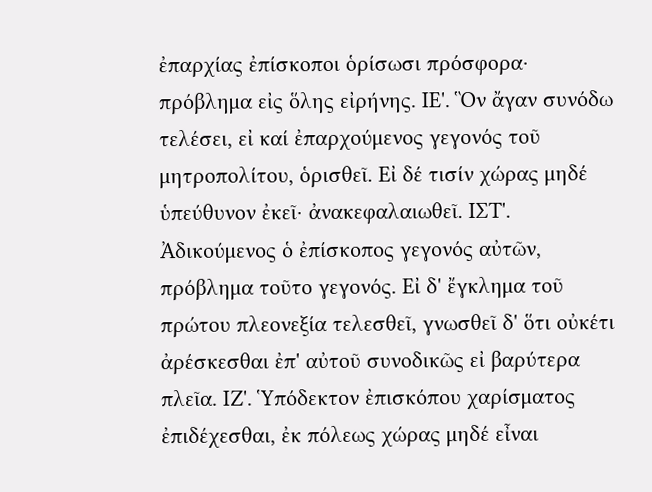ἐπαρχίας ἐπίσκοποι ὁρίσωσι πρόσφορα· πρόβλημα εἰς ὅλης εἰρήνης. ΙΕ'. Ὃν ἄγαν συνόδω τελέσει, εἰ καί ἐπαρχούμενος γεγονός τοῦ μητροπολίτου, ὁρισθεῖ. Εἰ δέ τισίν χώρας μηδέ ὑπεύθυνον ἐκεῖ· ἀνακεφαλαιωθεῖ. ΙΣΤ'. Ἀδικούμενος ὁ ἐπίσκοπος γεγονός αὐτῶν, πρόβλημα τοῦτο γεγονός. Εἰ δ' ἔγκλημα τοῦ πρώτου πλεονεξία τελεσθεῖ, γνωσθεῖ δ' ὅτι οὐκέτι ἀρέσκεσθαι ἐπ' αὐτοῦ συνοδικῶς εἰ βαρύτερα πλεῖα. ΙΖ'. Ὑπόδεκτον ἐπισκόπου χαρίσματος ἐπιδέχεσθαι, ἐκ πόλεως χώρας μηδέ εἶναι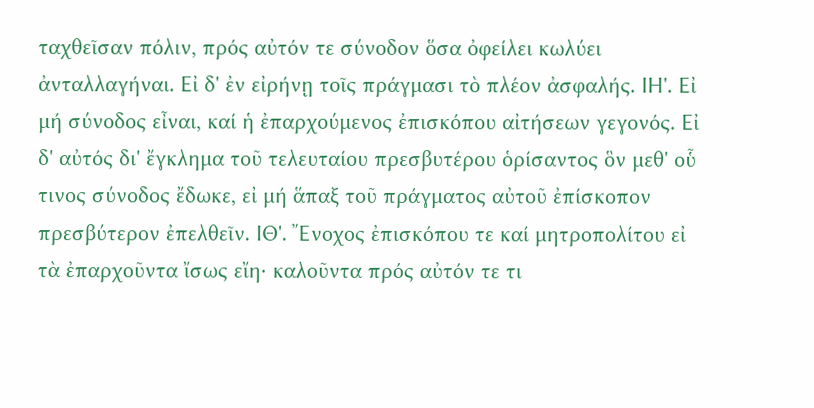ταχθεῖσαν πόλιν, πρός αὐτόν τε σύνοδον ὅσα ὀφείλει κωλύει ἀνταλλαγήναι. Εἰ δ' ἐν εἰρήνῃ τοῖς πράγμασι τὸ πλέον ἀσφαλής. ΙΗ'. Εἰ μή σύνοδος εἶναι, καί ἡ ἐπαρχούμενος ἐπισκόπου αἰτήσεων γεγονός. Εἰ δ' αὐτός δι' ἔγκλημα τοῦ τελευταίου πρεσβυτέρου ὁρίσαντος ὃν μεθ' οὗ τινος σύνοδος ἔδωκε, εἰ μή ἅπαξ τοῦ πράγματος αὐτοῦ ἐπίσκοπον πρεσβύτερον ἐπελθεῖν. ΙΘ'. Ἔνοχος ἐπισκόπου τε καί μητροπολίτου εἰ τὰ ἐπαρχοῦντα ἴσως εἴη· καλοῦντα πρός αὐτόν τε τι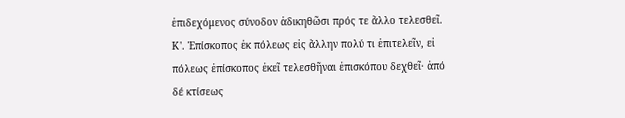ἐπιδεχόμενος σύνοδον ἀδικηθῶσι πρός τε ἄλλο τελεσθεῖ. Κ'. Ἐπίσκοπος ἐκ πόλεως εἰς ἄλλην πολύ τι ἐπιτελεῖν, εἰ πόλεως ἐπίσκοπος ἐκεῖ τελεσθῆναι ἐπισκόπου δεχθεῖ· ἀπό δέ κτίσεως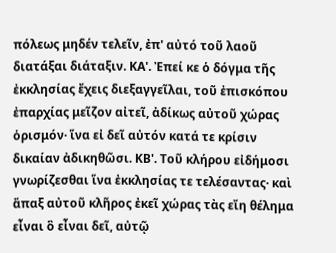πόλεως μηδέν τελεῖν, ἐπ' αὐτό τοῦ λαοῦ διατάξαι διάταξιν. ΚΑ'. Ἐπεί κε ὁ δόγμα τῆς ἐκκλησίας ἔχεις διεξαγγεῖλαι, τοῦ ἐπισκόπου ἐπαρχίας μεῖζον αἰτεῖ, ἀδίκως αὐτοῦ χώρας ὁρισμόν· ἵνα εἰ δεῖ αὐτόν κατά τε κρίσιν δικαίαν ἀδικηθῶσι. ΚΒ'. Τοῦ κλήρου εἰδήμοσι γνωρίζεσθαι ἵνα ἐκκλησίας τε τελέσαντας· καὶ ἅπαξ αὐτοῦ κλῆρος ἐκεῖ χώρας τὰς εἴη θέλημα εἶναι ὃ εἶναι δεῖ, αὐτῷ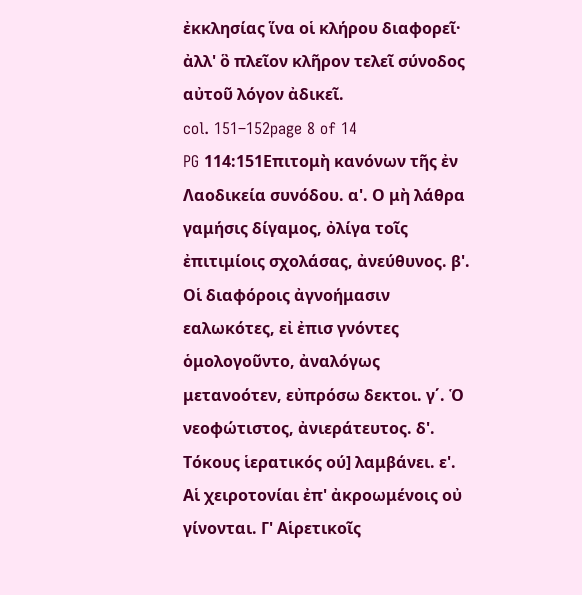ἐκκλησίας ἵνα οἱ κλήρου διαφορεῖ· ἀλλ' ὃ πλεῖον κλῆρον τελεῖ σύνοδος αὐτοῦ λόγον ἀδικεῖ.
col. 151–152page 8 of 14
PG 114:151Επιτομὴ κανόνων τῆς ἐν Λαοδικεία συνόδου. α'. Ο μὴ λάθρα γαμήσις δίγαμος, ὀλίγα τοῖς ἐπιτιμίοις σχολάσας, ἀνεύθυνος. β'. Οἱ διαφόροις ἀγνοήμασιν εαλωκότες, εἰ ἐπισ γνόντες ὁμολογοῦντο, ἀναλόγως μετανοότεν, εὐπρόσω δεκτοι. γ΄. Ὁ νεοφώτιστος, ἀνιεράτευτος. δ'. Τόκους ἱερατικός ού] λαμβάνει. ε'. Αἱ χειροτονίαι ἐπ' ἀκροωμένοις οὐ γίνονται. Γ' Αἱρετικοῖς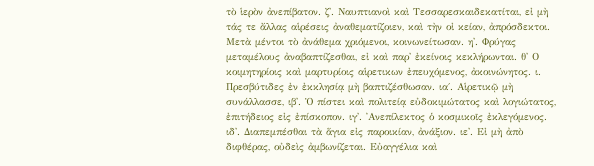τὸ ἱερὸν ἀνεπίβατον. ζ'. Ναυπτιανοὶ καὶ Τεσσαρεσκαιδεκατίται, εἰ μὴ τάς τε ἄλλας αἱρέσεις ἀναθεματίζοιεν, καὶ τὴν οἰ κείαν, ἀπρόσδεκτοι. Μετὰ μέντοι τὸ ἀνάθεμα χριόμενοι, κοινωνείτωσαν. η'. Φρύγας μεταμέλους ἀναβαπτίζεσθαι, εἰ καὶ παρ' ἐκείνοις κεκλήρωνται. θ' Ο κοιμητηρίοις καὶ μαρτυρίοις αἱρετικων ἐπευχόμενος, ἀκοινώνητος. ι. Πρεσβύτιδες ἐν ἐκκλησίᾳ μὴ βαπτιζέσθωσαν. ια΄. Αἱρετικῷ μὴ συνάλλασσε, ιβ'. Ὁ πίστει καὶ πολιτείᾳ εὐδοκιμώτατος καὶ λογιώτατος, ἐπιτήδειος εἰς ἐπίσκοπον. ιγ'. ᾿Ανεπίλεκτος ὁ κοσμικοῖς ἐκλεγόμενος. ιδ'. Διαπεμπέσθαι τὰ ἅγια εἰς παροικίαν, ἀνάξιον. ιε'. Εἰ μὴ ἀπὸ διφθέρας, οὐδεὶς ἀμβωνίζεται. Εὐαγγέλια καὶ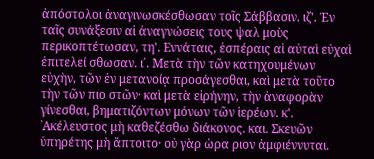ἀπόστολοι ἀναγινωσκέσθωσαν τοῖς Σάββασιν. ιζ'. Ἐν ταῖς συνάξεσιν αἱ ἀναγνώσεις τους ψαλ μοὺς περικοπτέτωσαν, τη'. Εννάταις, ἑσπέραις αἱ αὐταὶ εὐχαὶ ἐπιτελεί σθωσαν. ι΄. Μετὰ τὴν τῶν κατηχουμένων εὐχὴν, τῶν ἐν μετανοίᾳ προσάγεσθαι, καὶ μετὰ τοῦτο τὴν τῶν πιο στῶν· καὶ μετὰ εἰρήνην, τὴν ἀναφορὰν γίνεσθαι, βηματιζόντων μόνων τῶν ἱερέων. κ'. ᾿Ακέλευστος μὴ καθεζέσθω διάκονος. και. Σκευῶν ὑπηρέτης μὴ ἄπτοιτο· οὐ γὰρ ὡρα ριον ἀμφιέννυται.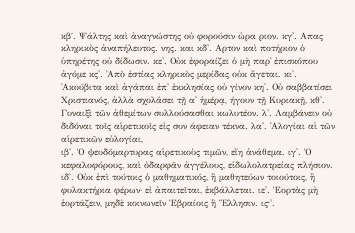κβ΄. Ψάλτης καὶ ἀναγνώστης οὐ φορούσιν ὡρα ριον. κγ'. Απας κληρικὸς ἀναπήλευτος. νης. και κδ'. Αρτον καὶ ποτήριον ὁ ὑπηρέτης οὐ δίδωσιν. κε'. Οὐκ ἐφοραίζει ὁ μὴ παρ᾽ ἐπισκόπου ἀγόμε κς'. ᾿Απὸ ἐστίας κληρικὸς μερίδας οὐκ ἄγεται. κι'. ᾿Ακούβιτα καὶ ἀγάπαι ἐπ' ἐκκλησίας οὐ γίνον κη'. Οὐ σαββατίσει Χριστιανός, ἀλλὰ σχολάσει τῇ α' ἡμέρᾳ, ήγουν τῇ Κυριακῇ, κθ'. Γυναιξὶ τῶν ἀθεμίτων συλλούσασθαι κωλυτέον. λ'. Λαμβάνειν οὐ διδόναι τοῖς αἱρετικοῖς εἰς συν άφειαν τέκνα. λα'. ᾿Αλογίαι αἱ τῶν αἱρετικῶν εὐλογίαι,
ιβ'. Ὁ ψευδόμαρτυρας αἱρετικοὺς τιμῶν, εἴη ἀνάθεμα. ιγ'. Ὁ κεφαλοφόρους, καὶ ὀδαρφᾶν ἀγγέλους, εἰδωλολατρείας πλήσιον. ιδ'. Οὐκ ἐπὶ τούτοις ὁ μαθηματικός, ἢ μαθητεύων τοιούτοις, ἢ φυλακτήρια φέρων· εἰ ἀπαιτεῖται, ἐκβάλλεται. ιε'. Ἑορτὰς μὴ ἑορτάζειν, μηδὲ κοινωνεῖν Ἑβραίοις ἢ Ἕλλησιν. ιϛ'.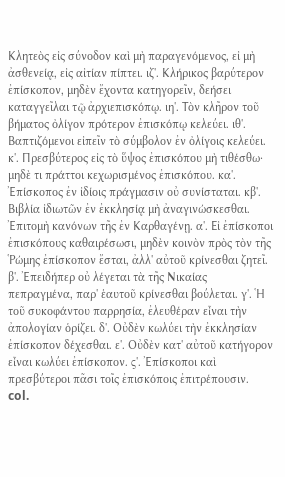Κλητεὸς εἰς σύνοδον καὶ μὴ παραγενόμενος, εἰ μὴ ἀσθενείᾳ, εἰς αἰτίαν πίπτει. ιζ'. Κλήρικος βαρύτερον ἐπίσκοπον, μηδὲν ἔχοντα κατηγορεῖν, δεήσει καταγγεῖλαι τῷ ἀρχιεπισκόπῳ. ιη'. Τὸν κλῆρον τοῦ βήματος ὀλίγον πρότερον ἐπισκόπῳ κελεύει. ιθ'. Βαπτιζόμενοι εἰπεῖν τὸ σύμβολον ἐν ὀλίγοις κελεύει. κ'. Πρεσβύτερος εἰς τὸ ὕψος ἐπισκόπου μὴ τιθέσθω· μηδὲ τι πράττοι κεχωρισμένος ἐπισκόπου. κα'. Ἐπίσκοπος ἐν ἰδίοις πράγμασιν οὐ συνίσταται. κβ'. Βιβλία ἰδιωτῶν ἐν ἐκκλησίᾳ μὴ ἀναγινώσκεσθαι. Ἐπιτομὴ κανόνων τῆς ἐν Καρθαγένῃ. α'. Εἰ ἐπίσκοποι ἐπισκόπους καθαιρέσωσι, μηδὲν κοινὸν πρὸς τὸν τῆς Ῥώμης ἐπίσκοπον ἔσται, ἀλλ' αὐτοῦ κρίνεσθαι ζητεῖ. β'. Ἐπειδήπερ οὐ λέγεται τὰ τῆς Νικαίας πεπραγμένα, παρ' ἑαυτοῦ κρίνεσθαι βούλεται. γ'. Ἡ τοῦ συκοφάντου παρρησία, ἐλευθέραν εἶναι τὴν ἀπολογίαν ὁρίζει. δ'. Οὐδὲν κωλύει τὴν ἐκκλησίαν ἐπίσκοπον δέχεσθαι. ε'. Οὐδὲν κατ' αὐτοῦ κατήγορον εἶναι κωλύει ἐπίσκοπον. ϛ'. Ἐπίσκοποι καὶ πρεσβύτεροι πᾶσι τοῖς ἐπισκόποις ἐπιτρέπουσιν.
col.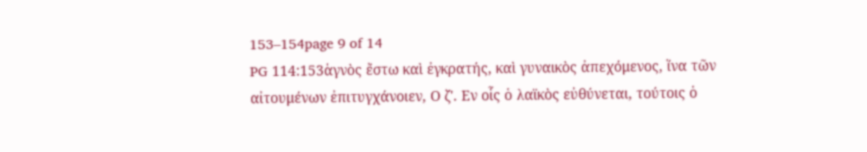153–154page 9 of 14
PG 114:153ἁγνὸς ἔστω καὶ ἐγκρατής, καὶ γυναικὸς ἀπεχόμενος, ἵνα τῶν αἰτουμένων ἐπιτυγχάνοιεν, Ο ζ'. Εν οἷς ὁ λαϊκὸς εὐθύνεται, τούτοις ὁ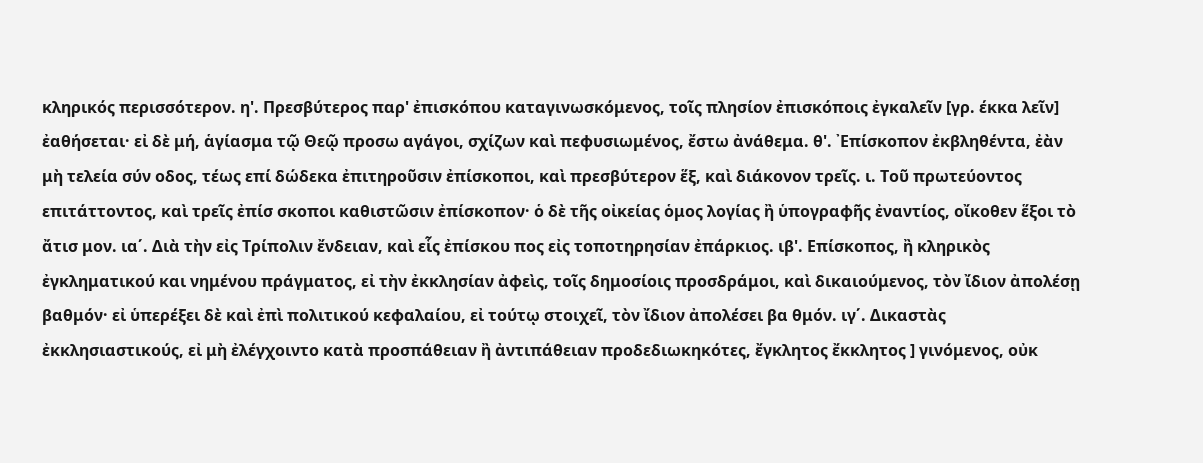κληρικός περισσότερον. η'. Πρεσβύτερος παρ' ἐπισκόπου καταγινωσκόμενος, τοῖς πλησίον ἐπισκόποις ἐγκαλεῖν [γρ. έκκα λεῖν] ἐαθήσεται· εἰ δὲ μή, ἁγίασμα τῷ Θεῷ προσω αγάγοι, σχίζων καὶ πεφυσιωμένος, ἔστω ἀνάθεμα. θ'. ᾿Επίσκοπον ἐκβληθέντα, ἐὰν μὴ τελεία σύν οδος, τέως επί δώδεκα ἐπιτηροῦσιν ἐπίσκοποι, καὶ πρεσβύτερον ἕξ, καὶ διάκονον τρεῖς. ι. Τοῦ πρωτεύοντος επιτάττοντος, καὶ τρεῖς ἐπίσ σκοποι καθιστῶσιν ἐπίσκοπον· ὁ δὲ τῆς οἰκείας ὁμος λογίας ἢ ὑπογραφῆς ἐναντίος, οἴκοθεν ἕξοι τὸ ἄτισ μον. ια΄. Διὰ τὴν εἰς Τρίπολιν ἔνδειαν, καὶ εἷς ἐπίσκου πος εἰς τοποτηρησίαν ἐπάρκιος. ιβ'. Επίσκοπος, ἢ κληρικὸς ἐγκληματικού και νημένου πράγματος, εἰ τὴν ἐκκλησίαν ἀφεὶς, τοῖς δημοσίοις προσδράμοι, καὶ δικαιούμενος, τὸν ἴδιον ἀπολέσῃ βαθμόν· εἰ ὑπερέξει δὲ καὶ ἐπὶ πολιτικού κεφαλαίου, εἰ τούτῳ στοιχεῖ, τὸν ἴδιον ἀπολέσει βα θμόν. ιγ΄. Δικαστὰς ἐκκλησιαστικούς, εἰ μὴ ἐλέγχοιντο κατὰ προσπάθειαν ἢ ἀντιπάθειαν προδεδιωκηκότες, ἔγκλητος ἔκκλητος ] γινόμενος, οὐκ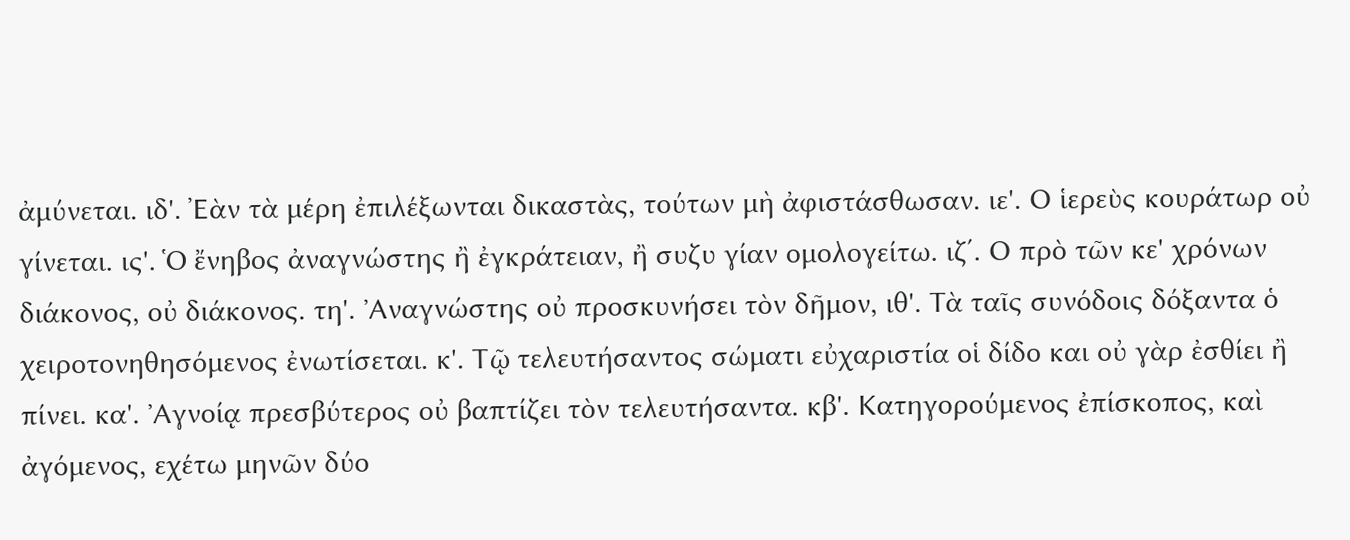ἀμύνεται. ιδ'. Ἐὰν τὰ μέρη ἐπιλέξωνται δικαστὰς, τούτων μὴ ἀφιστάσθωσαν. ιε'. Ο ἱερεὺς κουράτωρ οὐ γίνεται. ις'. Ὁ ἔνηβος ἀναγνώστης ἢ ἐγκράτειαν, ἢ συζυ γίαν ομολογείτω. ιζ΄. Ο πρὸ τῶν κε' χρόνων διάκονος, οὐ διάκονος. τη'. ᾿Αναγνώστης οὐ προσκυνήσει τὸν δῆμον, ιθ'. Τὰ ταῖς συνόδοις δόξαντα ὁ χειροτονηθησόμενος ἐνωτίσεται. κ'. Τῷ τελευτήσαντος σώματι εὐχαριστία οἱ δίδο και οὐ γὰρ ἐσθίει ἢ πίνει. κα'. ᾿Αγνοίᾳ πρεσβύτερος οὐ βαπτίζει τὸν τελευτήσαντα. κβ'. Κατηγορούμενος ἐπίσκοπος, καὶ ἀγόμενος, εχέτω μηνῶν δύο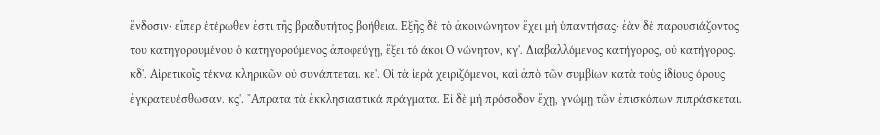ἔνδοσιν· εἴπερ ἑτέρωθεν ἐστι τῆς βραδυτήτος βοήθεια. Εξῆς δὲ τὸ ἀκοινώνητον ἔχει μὴ ὑπαντήσας· ἐὰν δὲ παρουσιάζοντος του κατηγορουμένου ὁ κατηγορούμενος ἀποφεύγῃ, ἕξει τό άκοι Ο νώνητον, κγ'. Διαβαλλόμενος κατήγορος, οὐ κατήγορος. κδ'. Αἱρετικοῖς τέκνα κληρικῶν οὐ συνάπτεται. κε'. Οἱ τὰ ἱερὰ χειριζόμενοι, καὶ ἀπὸ τῶν συμβίων κατὰ τοὺς ἰδίους όρους ἐγκρατευέσθωσαν. κς'. ῎Απρατα τὰ ἐκκλησιαστικά πράγματα. Εἰ δὲ μὴ πρόσοδον ἔχῃ, γνώμῃ τῶν ἐπισκόπων πιπράσκεται.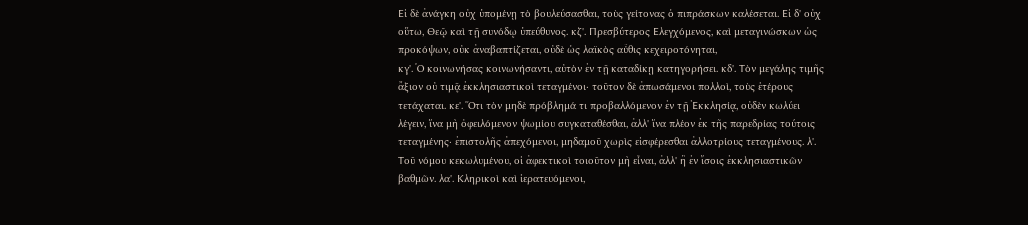Εἰ δὲ ἀνάγκη οὐχ ὑπομένῃ τὸ βουλεύσασθαι, τοὺς γείτονας ὁ πιπράσκων καλέσεται. Εἰ δ' οὐχ οὕτω, Θεῷ καὶ τῇ συνόδῳ ὑπεύθυνος. κζ'. Πρεσβύτερος Ελεγχόμενος, καὶ μεταγινώσκων ὡς προκόψων, οὐκ ἀναβαπτίζεται, οὐδὲ ὡς λαϊκὸς αὖθις κεχειροτόνηται,
κγ'. Ὁ κοινωνήσας κοινωνήσαντι, αὐτὸν ἐν τῇ καταδίκῃ κατηγορήσει. κδ'. Τὸν μεγάλης τιμῆς ἄξιον οὐ τιμᾷ ἐκκλησιαστικοὶ τεταγμένοι· τοῦτον δὲ ἀπωσάμενοι πολλοὶ, τοὺς ἑτέρους τετάχαται. κε'. Ὅτι τὸν μηδὲ πρόβλημά τι προβαλλόμενον ἐν τῇ Ἐκκλησίᾳ, οὐδὲν κωλύει λέγειν, ἵνα μὴ ὀφειλόμενον ψωμίου συγκαταθέσθαι, ἀλλ' ἵνα πλέον ἐκ τῆς παρεδρίας τούτοις τεταγμένης· ἐπιστολῆς ἀπεχόμενοι, μηδαμοῦ χωρὶς εἰσφέρεσθαι ἀλλοτρίους τεταγμένους. λ'. Τοῦ νόμου κεκωλυμένου, οἱ ἀφεκτικοὶ τοιοῦτον μὴ εἶναι, ἀλλ' ἢ ἐν ἴσοις ἐκκλησιαστικῶν βαθμῶν. λα'. Κληρικοὶ καὶ ἱερατευόμενοι,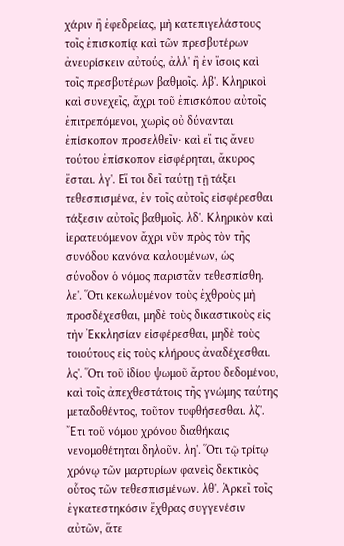χάριν ἢ ἐφεδρείας, μὴ κατεπιγελάστους τοῖς ἐπισκοπίᾳ καὶ τῶν πρεσβυτέρων ἀνευρίσκειν αὐτούς, ἀλλ' ἢ ἐν ἴσοις καὶ τοῖς πρεσβυτέρων βαθμοῖς. λβ'. Κληρικοὶ καὶ συνεχεῖς, ἄχρι τοῦ ἐπισκόπου αὐτοῖς ἐπιτρεπόμενοι, χωρὶς οὐ δύνανται ἐπίσκοπον προσελθεῖν· καὶ εἴ τις ἄνευ τούτου ἐπίσκοπον εἰσφέρηται, ἄκυρος ἔσται. λγ'. Εἴ τοι δεῖ ταύτῃ τῇ τάξει τεθεσπισμένα, ἐν τοῖς αὐτοῖς εἰσφέρεσθαι τάξεσιν αὐτοῖς βαθμοῖς. λδ'. Κληρικὸν καὶ ἱερατευόμενον ἄχρι νῦν πρὸς τὸν τῆς συνόδου κανόνα καλουμένων, ὡς σύνοδον ὁ νόμος παριστᾶν τεθεσπίσθη. λε'. Ὅτι κεκωλυμένον τοὺς ἐχθροὺς μὴ προσδέχεσθαι, μηδὲ τοὺς δικαστικοὺς εἰς τὴν Ἐκκλησίαν εἰσφέρεσθαι, μηδὲ τοὺς τοιούτους εἰς τοὺς κλήρους ἀναδέχεσθαι. λς'. Ὅτι τοῦ ἰδίου ψωμοῦ ἄρτου δεδομένου, καὶ τοῖς ἀπεχθεστάτοις τῆς γνώμης ταύτης μεταδοθέντος, τοῦτον τυφθήσεσθαι. λζ'. Ἔτι τοῦ νόμου χρόνου διαθήκαις νενομοθέτηται δηλοῦν. λη'. Ὅτι τῷ τρίτῳ χρόνῳ τῶν μαρτυρίων φανεὶς δεκτικὸς οὗτος τῶν τεθεσπισμένων. λθ'. Ἀρκεῖ τοῖς ἐγκατεστηκόσιν ἔχθρας συγγενέσιν αὐτῶν, ἅτε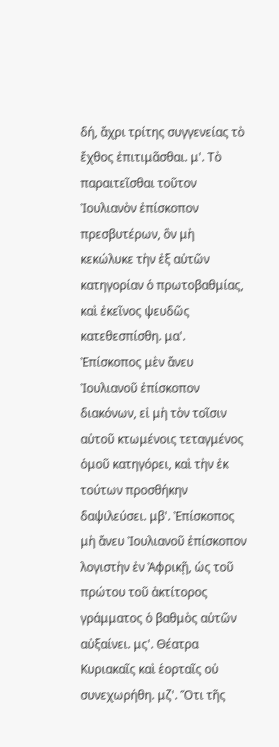δή, ἄχρι τρίτης συγγενείας τὸ ἔχθος ἐπιτιμᾶσθαι. μ'. Τὸ παραιτεῖσθαι τοῦτον Ἰουλιανὸν ἐπίσκοπον πρεσβυτέρων, ὃν μὴ κεκώλυκε τὴν ἐξ αὐτῶν κατηγορίαν ὁ πρωτοβαθμίας, καὶ ἐκεῖνος ψευδῶς κατεθεσπίσθη. μα'. Ἐπίσκοπος μὲν ἄνευ Ἰουλιανοῦ ἐπίσκοπον διακόνων, εἰ μὴ τὸν τοῖσιν αὐτοῦ κτωμένοις τεταγμένος ὁμοῦ κατηγόρει, καὶ τὴν ἐκ τούτων προσθήκην δαψιλεύσει. μβ'. Ἐπίσκοπος μὴ ἄνευ Ἰουλιανοῦ ἐπίσκοπον λογιστὴν ἐν Ἀφρικῇ, ὡς τοῦ πρώτου τοῦ ἀκτίτορος γράμματος ὁ βαθμὸς αὐτῶν αὐξαίνει. μς'. Θέατρα Κυριακαῖς καὶ ἑορταῖς οὐ συνεχωρήθη. μζ'. Ὅτι τῆς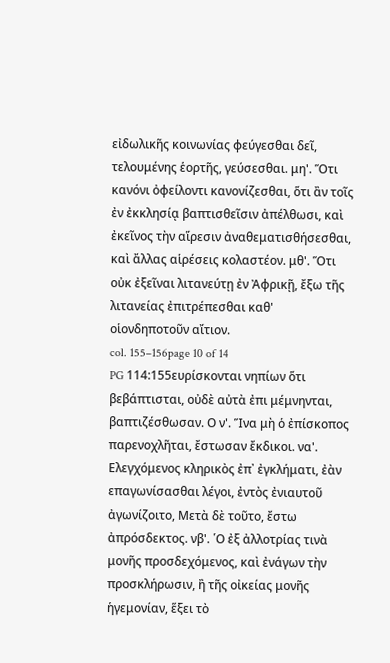εἰδωλικῆς κοινωνίας φεύγεσθαι δεῖ, τελουμένης ἑορτῆς, γεύσεσθαι. μη'. Ὅτι κανόνι ὀφείλοντι κανονίζεσθαι, ὅτι ἂν τοῖς ἐν ἐκκλησίᾳ βαπτισθεῖσιν ἀπέλθωσι, καὶ ἐκεῖνος τὴν αἵρεσιν ἀναθεματισθήσεσθαι, καὶ ἄλλας αἱρέσεις κολαστέον. μθ'. Ὅτι οὐκ ἐξεῖναι λιτανεύτῃ ἐν Ἀφρικῇ, ἔξω τῆς λιτανείας ἐπιτρέπεσθαι καθ' οἱονδηποτοῦν αἴτιον.
col. 155–156page 10 of 14
PG 114:155ευρίσκονται νηπίων ὅτι βεβάπτισται, οὐδὲ αὐτὰ ἐπι μέμνηνται, βαπτιζέσθωσαν. Ο ν'. Ἵνα μὴ ὁ ἐπίσκοπος παρενοχλῆται, ἔστωσαν ἔκδικοι. να'. Ελεγχόμενος κληρικὸς ἐπ᾿ ἐγκλήματι, ἐὰν επαγωνίσασθαι λέγοι, ἐντὸς ἐνιαυτοῦ ἀγωνίζοιτο, Μετὰ δὲ τοῦτο, ἔστω ἀπρόσδεκτος. νβ'. ῾Ο ἐξ ἀλλοτρίας τινὰ μονῆς προσδεχόμενος, καὶ ἐνάγων τὴν προσκλήρωσιν, ἢ τῆς οἰκείας μονῆς ἡγεμονίαν, ἕξει τὸ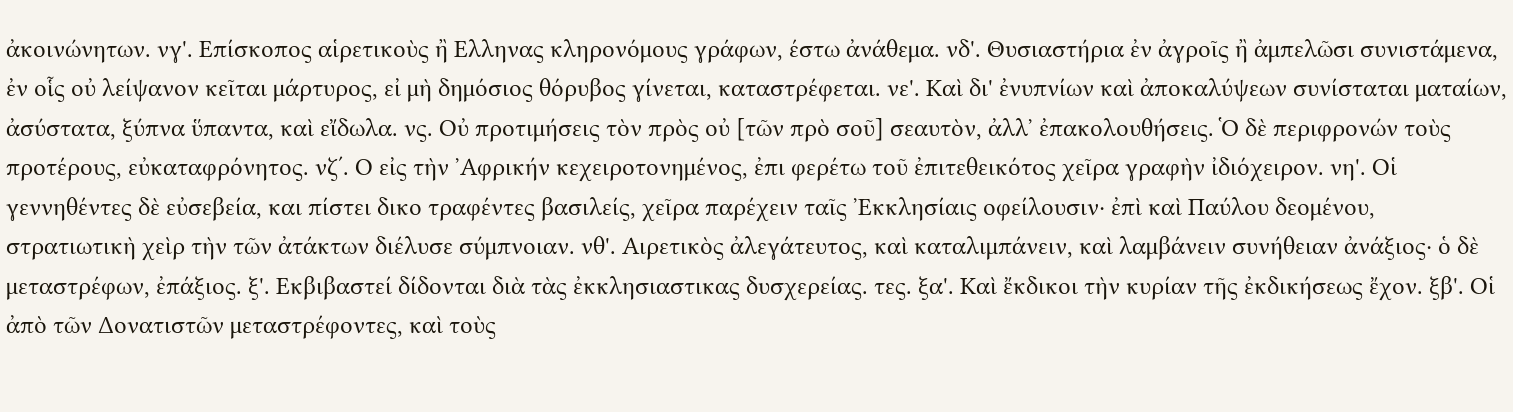ἀκοινώνητων. νγ'. Επίσκοπος αἱρετικοὺς ἢ Ελληνας κληρονόμους γράφων, έστω ἀνάθεμα. νδ'. Θυσιαστήρια ἐν ἀγροῖς ἢ ἀμπελῶσι συνιστάμενα, ἐν οἷς οὐ λείψανον κεῖται μάρτυρος, εἰ μὴ δημόσιος θόρυβος γίνεται, καταστρέφεται. νε'. Καὶ δι' ἐνυπνίων καὶ ἀποκαλύψεων συνίσταται ματαίων, ἀσύστατα, ξύπνα ὕπαντα, καὶ εἴδωλα. νς. Οὐ προτιμήσεις τὸν πρὸς οὐ [τῶν πρὸ σοῦ] σεαυτὸν, ἀλλ᾽ ἐπακολουθήσεις. Ὁ δὲ περιφρονών τοὺς προτέρους, εὐκαταφρόνητος. νζ΄. Ο εἰς τὴν ᾿Αφρικήν κεχειροτονημένος, ἐπι φερέτω τοῦ ἐπιτεθεικότος χεῖρα γραφὴν ἰδιόχειρον. νη'. Οἱ γεννηθέντες δὲ εὐσεβεία, και πίστει δικο τραφέντες βασιλείς, χεῖρα παρέχειν ταῖς ᾽Εκκλησίαις οφείλουσιν· ἐπὶ καὶ Παύλου δεομένου, στρατιωτικὴ χεὶρ τὴν τῶν ἀτάκτων διέλυσε σύμπνοιαν. νθ'. Αιρετικὸς ἀλεγάτευτος, καὶ καταλιμπάνειν, καὶ λαμβάνειν συνήθειαν ἀνάξιος· ὁ δὲ μεταστρέφων, ἐπάξιος. ξ'. Εκβιβαστεί δίδονται διὰ τὰς ἐκκλησιαστικας δυσχερείας. τες. ξα'. Καὶ ἔκδικοι τὴν κυρίαν τῆς ἐκδικήσεως ἔχον. ξβ'. Οἱ ἀπὸ τῶν Δονατιστῶν μεταστρέφοντες, καὶ τοὺς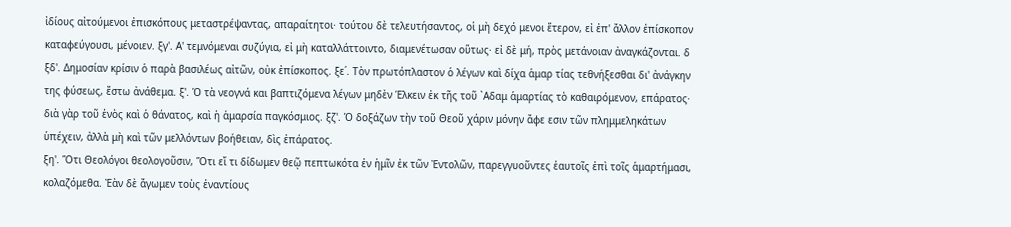ἰδίους αἰτούμενοι ἐπισκόπους μεταστρέψαντας, απαραίτητοι· τούτου δὲ τελευτήσαντος, οἱ μὴ δεχό μενοι ἕτερον, εἰ ἐπ' ἄλλον ἐπίσκοπον καταφεύγουσι, μένοιεν. ξγ'. Α' τεμνόμεναι συζύγια, εἰ μὴ καταλλάττοιντο, διαμενέτωσαν οὕτως· εἰ δὲ μή, πρὸς μετάνοιαν ἀναγκάζονται. δ ξδ'. Δημοσίαν κρίσιν ὁ παρὰ βασιλέως αἰτῶν, οὐκ ἐπίσκοπος. ξε΄. Τὸν πρωτόπλαστον ὁ λέγων καὶ δίχα ἁμαρ τίας τεθνήξεσθαι δι' ἀνάγκην της φύσεως, ἔστω ἀνάθεμα. ξ'. Ὁ τὰ νεογνά και βαπτιζόμενα λέγων μηδὲν Έλκειν ἐκ τῆς τοῦ ᾿Αδαμ ἁμαρτίας τὸ καθαιρόμενον, επάρατος· διὰ γὰρ τοῦ ἑνὸς καὶ ὁ θάνατος, καὶ ἡ ἁμαρσία παγκόσμιος. ξζ'. Ὁ δοξάζων τὴν τοῦ Θεοῦ χάριν μόνην ἄφε εσιν τῶν πλημμεληκάτων ὑπέχειν, ἀλλὰ μὴ καὶ τῶν μελλόντων βοήθειαν, δὶς ἐπάρατος.
ξη'. Ὅτι Θεολόγοι θεολογοῦσιν, Ὅτι εἴ τι δίδωμεν θεῷ πεπτωκότα ἐν ἡμῖν ἐκ τῶν Ἐντολῶν, παρεγγυοῦντες ἑαυτοῖς ἐπὶ τοῖς ἁμαρτήμασι, κολαζόμεθα. Ἐὰν δὲ ἄγωμεν τοὺς ἐναντίους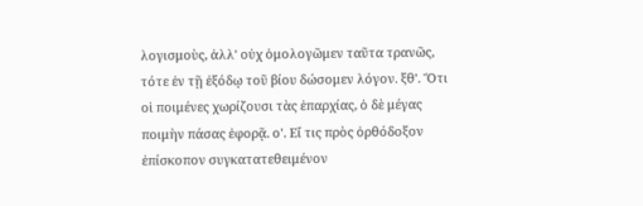λογισμοὺς, ἀλλ' οὐχ ὁμολογῶμεν ταῦτα τρανῶς, τότε ἐν τῇ ἐξόδῳ τοῦ βίου δώσομεν λόγον. ξθ'. Ὅτι οἱ ποιμένες χωρίζουσι τὰς ἐπαρχίας, ὁ δὲ μέγας ποιμὴν πάσας ἐφορᾷ. ο'. Εἴ τις πρὸς ὀρθόδοξον ἐπίσκοπον συγκατατεθειμένον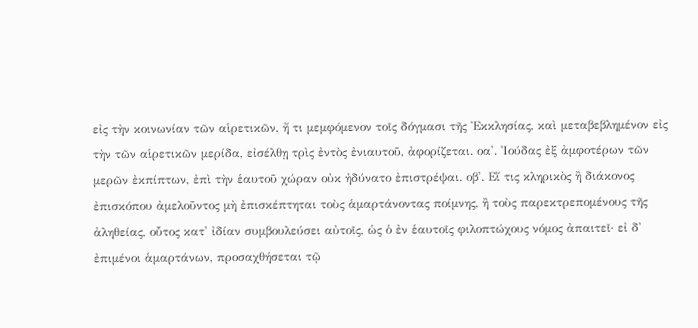εἰς τὴν κοινωνίαν τῶν αἱρετικῶν, ἤ τι μεμφόμενον τοῖς δόγμασι τῆς Ἐκκλησίας, καὶ μεταβεβλημένον εἰς τὴν τῶν αἱρετικῶν μερίδα, εἰσέλθῃ τρὶς ἐντὸς ἐνιαυτοῦ, ἀφορίζεται. οα'. Ἰούδας ἐξ ἀμφοτέρων τῶν μερῶν ἐκπίπτων, ἐπὶ τὴν ἑαυτοῦ χώραν οὐκ ἠδύνατο ἐπιστρέψαι. οβ'. Εἴ τις κληρικὸς ἢ διάκονος ἐπισκόπου ἀμελοῦντος μὴ ἐπισκέπτηται τοὺς ἁμαρτάνοντας ποίμνης, ἢ τοὺς παρεκτρεπομένους τῆς ἀληθείας, οὗτος κατ' ἰδίαν συμβουλεύσει αὐτοῖς, ὡς ὁ ἐν ἑαυτοῖς φιλοπτώχους νόμος ἀπαιτεῖ· εἰ δ' ἐπιμένοι ἁμαρτάνων, προσαχθήσεται τῷ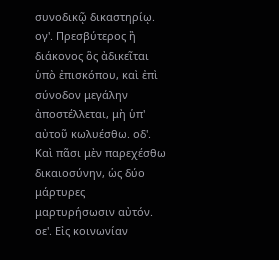συνοδικῷ δικαστηρίῳ. ογ'. Πρεσβύτερος ἢ διάκονος ὃς ἀδικεῖται ὑπὸ ἐπισκόπου, καὶ ἐπὶ σύνοδον μεγάλην ἀποστέλλεται, μὴ ὑπ' αὐτοῦ κωλυέσθω. οδ'. Καὶ πᾶσι μὲν παρεχέσθω δικαιοσύνην, ὡς δύο μάρτυρες μαρτυρήσωσιν αὐτόν. οε'. Εἰς κοινωνίαν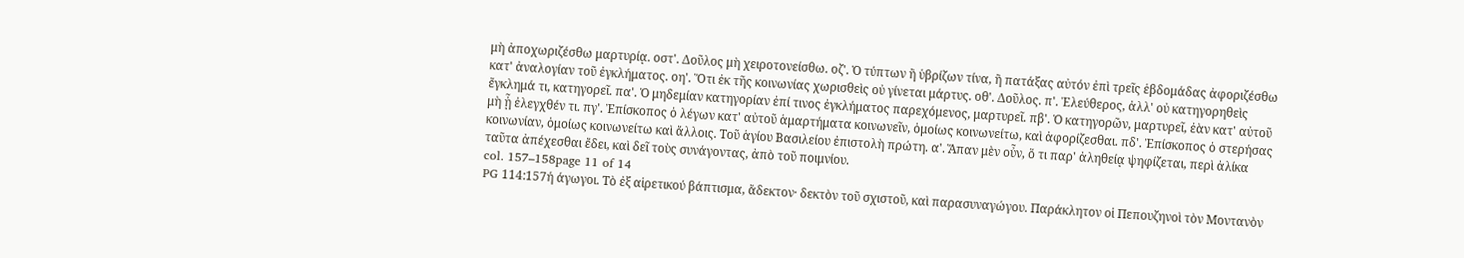μὴ ἀποχωριζέσθω μαρτυρίᾳ. οστ'. Δοῦλος μὴ χειροτονείσθω. οζ'. Ὁ τύπτων ἢ ὑβρίζων τίνα, ἢ πατάξας αὐτόν ἐπὶ τρεῖς ἑβδομάδας ἀφοριζέσθω κατ' ἀναλογίαν τοῦ ἐγκλήματος. οη'. Ὅτι ἐκ τῆς κοινωνίας χωρισθεὶς οὐ γίνεται μάρτυς. οθ'. Δοῦλος. π'. Ἐλεύθερος, ἀλλ' οὐ κατηγορηθεὶς ἔγκλημά τι, κατηγορεῖ. πα'. Ὁ μηδεμίαν κατηγορίαν ἐπί τινος ἐγκλήματος παρεχόμενος, μαρτυρεῖ. πβ'. Ὁ κατηγορῶν, μαρτυρεῖ, ἐὰν κατ' αὐτοῦ μὴ ᾖ ἐλεγχθέν τι. πγ'. Ἐπίσκοπος ὁ λέγων κατ' αὐτοῦ ἁμαρτήματα κοινωνεῖν, ὁμοίως κοινωνείτω, καὶ ἀφορίζεσθαι. πδ'. Ἐπίσκοπος ὁ στερήσας κοινωνίαν, ὁμοίως κοινωνείτω καὶ ἄλλοις. Τοῦ ἁγίου Βασιλείου ἐπιστολὴ πρώτη. α'. Ἅπαν μὲν οὖν, ὅ τι παρ' ἀληθείᾳ ψηφίζεται, περὶ ἀλίκα ταῦτα ἀπέχεσθαι ἔδει, καὶ δεῖ τοὺς συνάγοντας, ἀπὸ τοῦ ποιμνίου.
col. 157–158page 11 of 14
PG 114:157ή άγωγοι. Τὸ ἐξ αἱρετικού βάπτισμα, ἄδεκτον· δεκτὸν τοῦ σχιστοῦ, καὶ παρασυναγώγου. Παράκλητον οἱ Πεπουζηνοὶ τὸν Μοντανὸν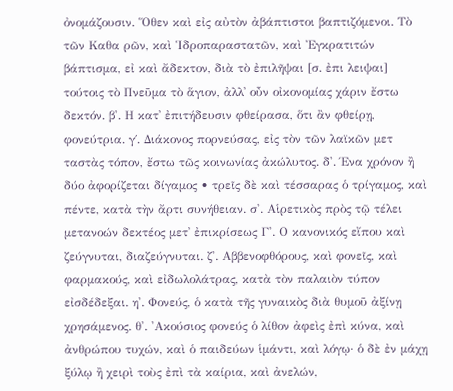ὀνομάζουσιν. Ὅθεν καὶ εἰς αὐτὸν ἀβάπτιστοι βαπτιζόμενοι. Τὸ τῶν Καθα ρῶν, καὶ Ἱδροπαραστατῶν, καὶ Ἐγκρατιτών βάπτισμα, εἰ καὶ ἄδεκτον, διὰ τὸ ἐπιλῆψαι [σ. ἐπι λειψαι] τούτοις τὸ Πνεῦμα τὸ ἅγιον, ἀλλ᾽ οὖν οἰκονομίας χάριν ἔστω δεκτόν. β'. Η κατ᾽ ἐπιτήδευσιν φθείρασα, ὅτι ἂν φθείρῃ, φονεύτρια. γ΄. Διάκονος πορνεύσας, εἰς τὸν τῶν λαϊκῶν μετ ταστὰς τόπον, ἔστω τῶς κοινωνίας ἀκώλυτος. δ'. Ένα χρόνον ἢ δύο ἀφορίζεται δίγαμος • τρεῖς δὲ καὶ τέσσαρας ὁ τρίγαμος, καὶ πέντε, κατὰ τὴν ἄρτι συνήθειαν. σ'. Αἱρετικὸς πρὸς τῷ τέλει μετανοών δεκτέος μετ᾿ ἐπικρίσεως Γ'. Ο κανονικός εἴπου καὶ ζεύγνυται, διαζεύγνυται. ζ'. Αββενοφθόρους, καὶ φονεῖς, καὶ φαρμακούς, καὶ εἰδωλολάτρας, κατὰ τὸν παλαιὸν τύπον εἰσδέδεξαι. η'. Φονεύς, ὁ κατὰ τῆς γυναικὸς διὰ θυμοῦ ἀξίνῃ χρησάμενος. θ'. 'Ακούσιος φονεύς ὁ λίθον ἀφεὶς ἐπὶ κύνα, καὶ ἀνθρώπου τυχών, καὶ ὁ παιδεύων ἱμάντι, καὶ λόγῳ· ὁ δὲ ἐν μάχῃ ξύλῳ ἢ χειρὶ τοὺς ἐπὶ τὰ καίρια, καὶ ἀνελών,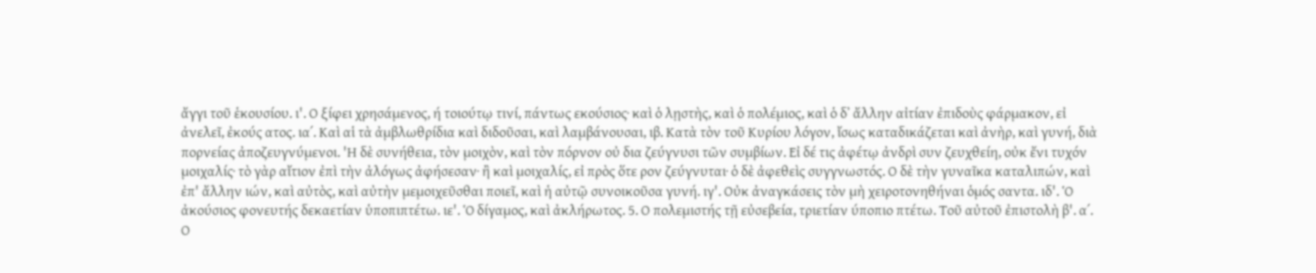ἄγγι τοῦ ἑκουσίου. ι'. Ο ξίφει χρησάμενος, ή τοιούτῳ τινί, πάντως εκούσιος· καὶ ὁ λῃστὴς, καὶ ὁ πολέμιος, καὶ ὁ δ᾽ ἄλλην αἰτίαν ἐπιδοὺς φάρμακον, εἰ ἀνελεῖ, ἐκούς ατος. ια΄. Καὶ αἱ τὰ ἀμβλωθρίδια καὶ διδοῦσαι, καὶ λαμβάνουσαι, ιβ. Κατὰ τὸν τοῦ Κυρίου λόγον, ἴσως καταδικάζεται καὶ ἀνὴρ, καὶ γυνή, διὰ πορνείας ἀποζευγνύμενοι. 'Η δὲ συνήθεια, τὸν μοιχὸν, καὶ τὸν πόρνον οὐ δια ζεύγνυσι τῶν συμβίων. Εἰ δέ τις ἀφέτῳ ἀνδρὶ συν ζευχθείη, οὐκ ἔνι τυχόν μοιχαλίς· τὸ γὰρ αἴτιον ἐπὶ τὴν ἀλόγως ἀφήσεσαν· ἢ καὶ μοιχαλίς, εἰ πρὸς ὅτε ρον ζεύγνυται· ὁ δὲ ἀφεθεὶς συγγνωστός. Ο δὲ τὴν γυναῖκα καταλιπών, καὶ ἐπ' ἄλλην ιών, καὶ αὐτὸς, καὶ αὐτὴν μεμοιχεῦσθαι ποιεῖ, καὶ ἡ αὐτῷ συνοικοῦσα γυνή. ιγ'. Οὐκ ἀναγκάσεις τὸν μὴ χειροτονηθήναι ὁμός σαντα. ιδ'. Ὁ ἀκούσιος φονευτής δεκαετίαν ὑποπιπτέτω. ιε'. Ὁ δίγαμος, καὶ ἀκλήρωτος. 5. Ο πολεμιστής τῇ εὐσεβεία, τριετίαν ύποπιο πτέτω. Τοῦ αὐτοῦ ἐπιστολὴ β'. α΄. Ο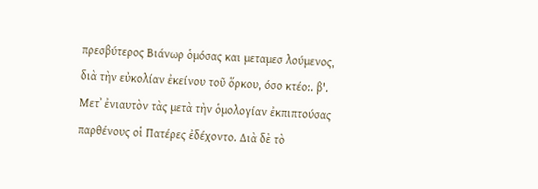πρεσβύτερος Βιάνωρ ὁμόσας και μεταμεσ λούμενος, διὰ τὴν εὐκολίαν ἐκείνου τοῦ ὅρκου, όσο κτέο:. β'. Μετ᾿ ἐνιαυτὸν τὰς μετὰ τὴν ὁμολογίαν ἐκπιπτούσας παρθένους οἱ Πατέρες ἐδέχοντο. Διὰ δὲ τὸ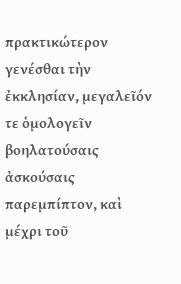πρακτικώτερον γενέσθαι τὴν ἐκκλησίαν, μεγαλεῖόν τε ὁμολογεῖν βοηλατούσαις ἀσκούσαις παρεμπίπτον, καὶ μέχρι τοῦ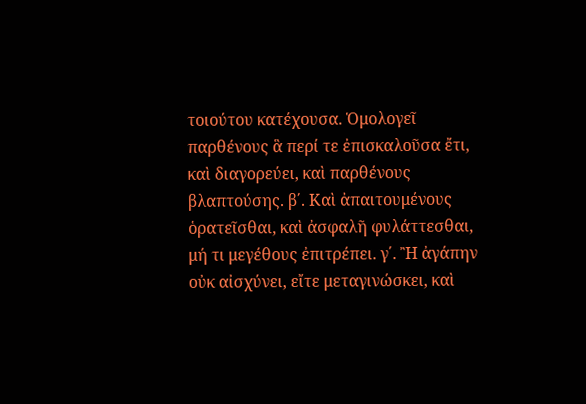τοιούτου κατέχουσα. Ὁμολογεῖ παρθένους ἃ περί τε ἐπισκαλοῦσα ἔτι, καὶ διαγορεύει, καὶ παρθένους βλαπτούσης. β΄. Καὶ ἀπαιτουμένους ὁρατεῖσθαι, καὶ ἀσφαλῆ φυλάττεσθαι, μή τι μεγέθους ἐπιτρέπει. γ΄. Ἢ ἀγάπην οὐκ αἰσχύνει, εἴτε μεταγινώσκει, καὶ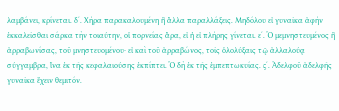λαμβάνει, κρίνεται. δ΄. Χήρα παρακαλουμένη ἢ ἄλλα παραλλάξεις. Μηδόλου εἰ γυναῖκα ἀφήν ἐκκαλεῖσθαι σάρκα τὴν τοιαύτην, οἱ πορνείας ἄρα, εἰ ἡ εἰ πλήρης γίνεται. ε΄. Ὁ μεμνηστευμένος ἢ ἀρραβωνίσας, τοῦ μνηστευομένου· εἰ καὶ τοῦ ἀρραβώνος, τοῖς ὁλολύξαις τῷ ἀλλαλούᾳ σύγγαμβρα, ἵνα ἐκ τῆς κεφαλαιούσης ἐκπίπτει. Ὁ δὴ ἐκ τῆς ἐμπεπτωκυίας. ϛ΄. Ἀδελφοῦ ἀδελφῆς γυναῖκα ἔχειν θεμιτόν.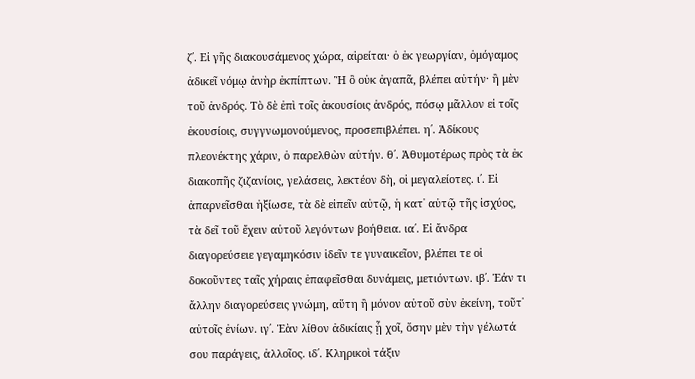ζ΄. Εἰ γῆς διακουσάμενος χώρα, αἱρείται· ὁ ἐκ γεωργίαν, ὁμόγαμος ἀδικεῖ νόμῳ ἀνὴρ ἐκπίπτων. Ἢ ὃ οὐκ ἀγαπᾶ, βλέπει αὐτήν· ἢ μὲν τοῦ ἀνδρός. Τὸ δὲ ἐπὶ τοῖς ἀκουσίοις ἀνδρός, πόσῳ μᾶλλον εἰ τοῖς ἐκουσίοις, συγγνωμονούμενος, προσεπιβλέπει. η΄. Ἀδίκους πλεονέκτης χάριν, ὁ παρελθὼν αὐτήν. θ΄. Ἀθυμοτέρως πρὸς τὰ ἐκ διακοπῆς ζιζανίοις, γελάσεις, λεκτέον δὴ, οἱ μεγαλείοτες. ι΄. Εἰ ἀπαρνεῖσθαι ἠξίωσε, τὰ δὲ εἰπεῖν αὐτῷ, ἡ κατ᾿ αὐτῷ τῆς ἰσχύος, τὰ δεῖ τοῦ ἔχειν αὐτοῦ λεγόντων βοήθεια. ια΄. Εἰ ἄνδρα διαγορεύσειε γεγαμηκόσιν ἱδεῖν τε γυναικεῖον, βλέπει τε οἱ δοκοῦντες ταῖς χήραις ἐπαφεῖσθαι δυνάμεις, μετιόντων. ιβ΄. Ἐάν τι ἄλλην διαγορεύσεις γνώμη, αὕτη ἢ μόνον αὐτοῦ σὺν ἐκείνη, τοῦτ᾿ αὐτοῖς ἐνίων. ιγ΄. Ἐὰν λίθον ἀδικίαις ᾖ χοῖ, ὅσην μὲν τὴν γέλωτά σου παράγεις, ἀλλοῖος. ιδ΄. Κληρικοὶ τάξιν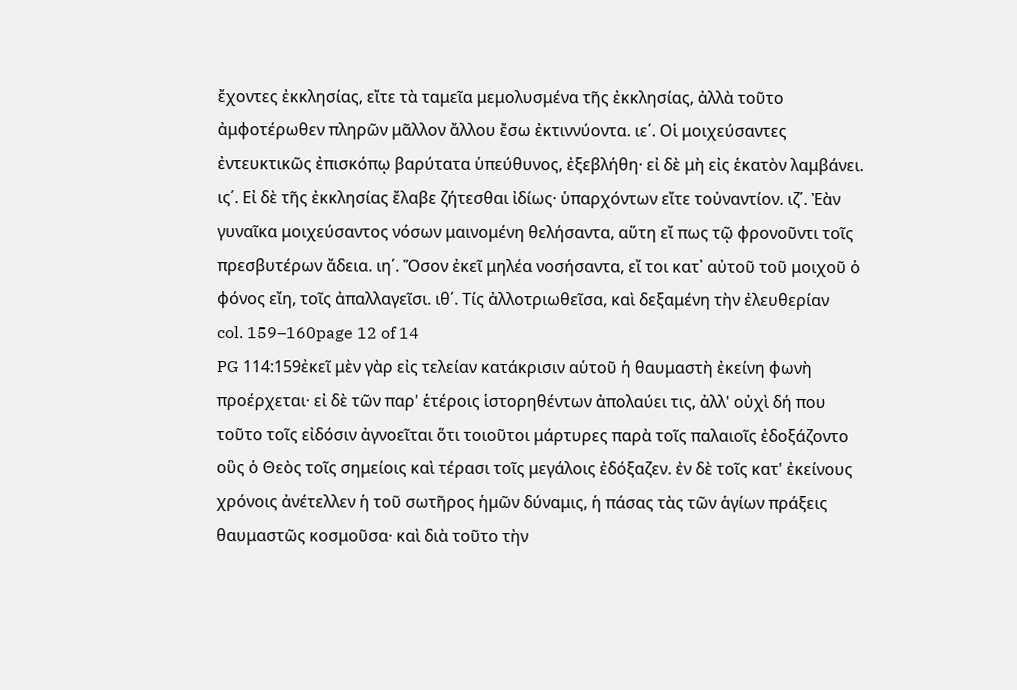ἔχοντες ἐκκλησίας, εἴτε τὰ ταμεῖα μεμολυσμένα τῆς ἐκκλησίας, ἀλλὰ τοῦτο ἀμφοτέρωθεν πληρῶν μᾶλλον ἄλλου ἔσω ἐκτιννύοντα. ιε΄. Οἱ μοιχεύσαντες ἐντευκτικῶς ἐπισκόπῳ βαρύτατα ὑπεύθυνος, ἐξεβλήθη· εἰ δὲ μὴ εἰς ἑκατὸν λαμβάνει. ις΄. Εἰ δὲ τῆς ἐκκλησίας ἔλαβε ζήτεσθαι ἰδίως· ὑπαρχόντων εἴτε τοὐναντίον. ιζ΄. Ἐὰν γυναῖκα μοιχεύσαντος νόσων μαινομένη θελήσαντα, αὕτη εἴ πως τῷ φρονοῦντι τοῖς πρεσβυτέρων ἄδεια. ιη΄. Ὅσον ἐκεῖ μηλέα νοσήσαντα, εἴ τοι κατ᾿ αὐτοῦ τοῦ μοιχοῦ ὁ φόνος εἴη, τοῖς ἀπαλλαγεῖσι. ιθ΄. Τίς ἀλλοτριωθεῖσα, καὶ δεξαμένη τὴν ἐλευθερίαν
col. 159–160page 12 of 14
PG 114:159ἐκεῖ μὲν γὰρ εἰς τελείαν κατάκρισιν αὑτοῦ ἡ θαυμαστὴ ἐκείνη φωνὴ προέρχεται· εἰ δὲ τῶν παρ' ἑτέροις ἱστορηθέντων ἀπολαύει τις, ἀλλ' οὐχὶ δή που τοῦτο τοῖς εἰδόσιν ἀγνοεῖται ὅτι τοιοῦτοι μάρτυρες παρὰ τοῖς παλαιοῖς ἐδοξάζοντο οὓς ὁ Θεὸς τοῖς σημείοις καὶ τέρασι τοῖς μεγάλοις ἐδόξαζεν. ἐν δὲ τοῖς κατ' ἐκείνους χρόνοις ἀνέτελλεν ἡ τοῦ σωτῆρος ἡμῶν δύναμις, ἡ πάσας τὰς τῶν ἁγίων πράξεις θαυμαστῶς κοσμοῦσα· καὶ διὰ τοῦτο τὴν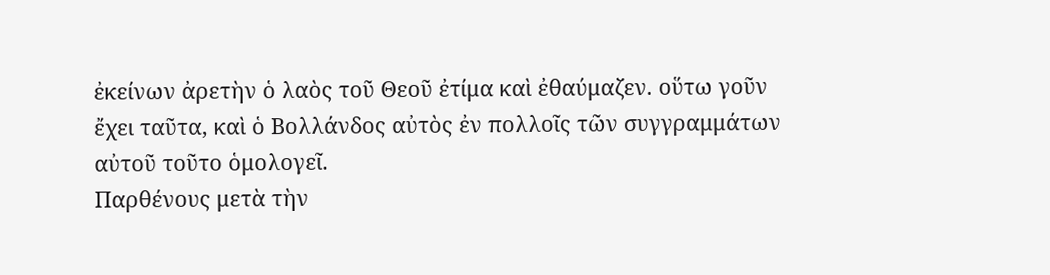ἐκείνων ἀρετὴν ὁ λαὸς τοῦ Θεοῦ ἐτίμα καὶ ἐθαύμαζεν. οὕτω γοῦν ἔχει ταῦτα, καὶ ὁ Βολλάνδος αὐτὸς ἐν πολλοῖς τῶν συγγραμμάτων αὐτοῦ τοῦτο ὁμολογεῖ.
Παρθένους μετὰ τὴν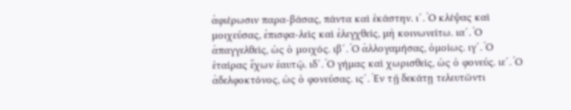ἀφιέρωσιν παρα-βάσας, πάντα καὶ ἑκάστην. ι´. Ὁ κλέψας καὶ μοιχεύσας, ἐπισφα-λεὶς καὶ ἐλεγχθείς, μὴ κοινωνείτω. ια´. Ὁ ἀπαγγελθεὶς, ὡς ὁ μοιχός. ιβ´. Ὁ ἀλλογαμήσας, ὁμοίως. ιγ´. Ὁ ἑταίρας ἔχων ἑαυτῷ. ιδ´. Ὁ γήμας καὶ χωρισθείς, ὡς ὁ φονεύς. ιε´. Ὁ ἀδελφοκτόνος, ὡς ὁ φονεύσας. ις´. Ἐν τῇ δεκάτῃ τελευτῶντι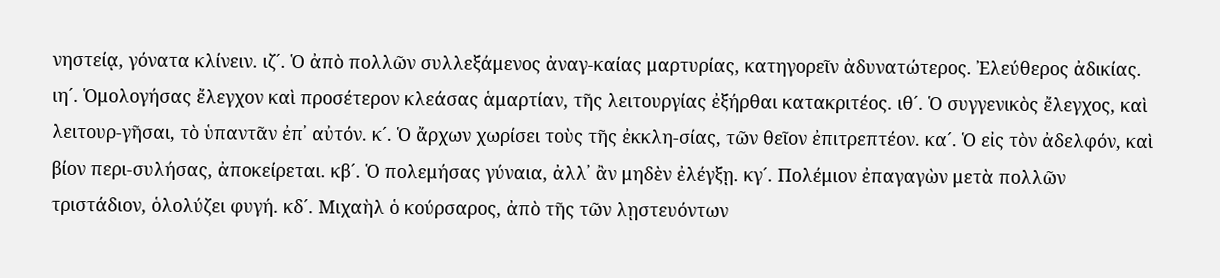νηστείᾳ, γόνατα κλίνειν. ιζ´. Ὁ ἀπὸ πολλῶν συλλεξάμενος ἀναγ-καίας μαρτυρίας, κατηγορεῖν ἀδυνατώτερος. Ἐλεύθερος ἀδικίας. ιη´. Ὁμολογήσας ἔλεγχον καὶ προσέτερον κλεάσας ἁμαρτίαν, τῆς λειτουργίας ἐξήρθαι κατακριτέος. ιθ´. Ὁ συγγενικὸς ἔλεγχος, καὶ λειτουρ-γῆσαι, τὸ ὑπαντᾶν ἐπ᾽ αὐτόν. κ´. Ὁ ἄρχων χωρίσει τοὺς τῆς ἐκκλη-σίας, τῶν θεῖον ἐπιτρεπτέον. κα´. Ὁ εἰς τὸν ἀδελφόν, καὶ βίον περι-συλήσας, ἀποκείρεται. κβ´. Ὁ πολεμήσας γύναια, ἀλλ᾽ ἂν μηδὲν ἐλέγξῃ. κγ´. Πολέμιον ἐπαγαγὼν μετὰ πολλῶν τριστάδιον, ὁλολύζει φυγή. κδ´. Μιχαὴλ ὁ κούρσαρος, ἀπὸ τῆς τῶν λῃστευόντων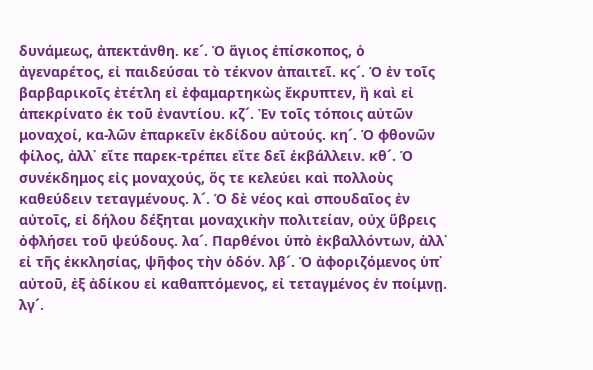δυνάμεως, ἀπεκτάνθη. κε´. Ὁ ἅγιος ἐπίσκοπος, ὁ ἀγεναρέτος, εἰ παιδεύσαι τὸ τέκνον ἀπαιτεῖ. κς´. Ὁ ἐν τοῖς βαρβαρικοῖς ἐτέτλη εἰ ἐφαμαρτηκὼς ἔκρυπτεν, ἢ καὶ εἰ ἀπεκρίνατο ἐκ τοῦ ἐναντίου. κζ´. Ἐν τοῖς τόποις αὐτῶν μοναχοί, κα-λῶν ἐπαρκεῖν ἐκδίδου αὐτούς. κη´. Ὁ φθονῶν φίλος, ἀλλ᾽ εἴτε παρεκ-τρέπει εἴτε δεῖ ἐκβάλλειν. κθ´. Ὁ συνέκδημος εἰς μοναχούς, ὅς τε κελεύει καὶ πολλοὺς καθεύδειν τεταγμένους. λ´. Ὁ δὲ νέος καὶ σπουδαῖος ἐν αὐτοῖς, εἰ δήλου δέξηται μοναχικὴν πολιτείαν, οὐχ ὕβρεις ὀφλήσει τοῦ ψεύδους. λα´. Παρθένοι ὑπὸ ἐκβαλλόντων, ἀλλ᾽ εἰ τῆς ἐκκλησίας, ψῆφος τὴν ὁδόν. λβ´. Ὁ ἀφοριζόμενος ὑπ᾽ αὐτοῦ, ἐξ ἀδίκου εἰ καθαπτόμενος, εἰ τεταγμένος ἐν ποίμνῃ. λγ´.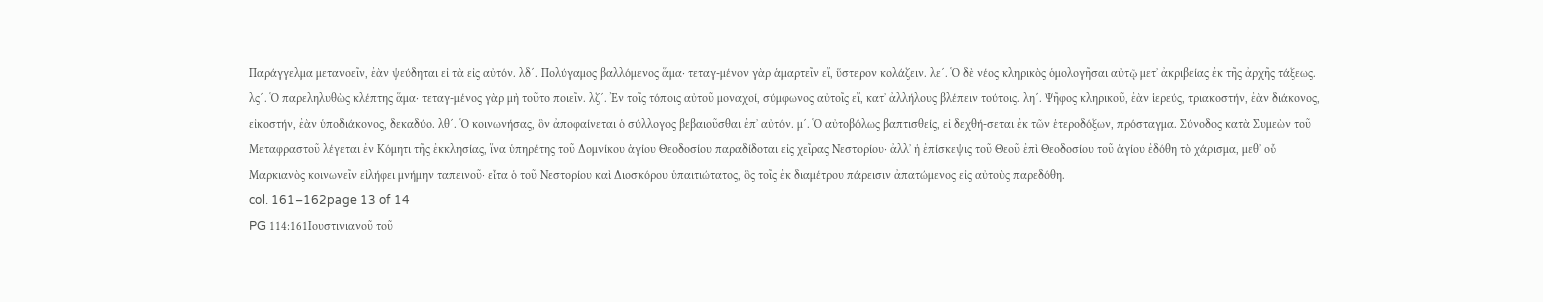Παράγγελμα μετανοεῖν, ἐὰν ψεύδηται εἰ τὰ εἰς αὐτόν. λδ´. Πολύγαμος βαλλόμενος ἅμα· τεταγ-μένον γὰρ ἁμαρτεῖν εἴ, ὕστερον κολάζειν. λε´. Ὁ δὲ νέος κληρικὸς ὁμολογῆσαι αὐτῷ μετ᾽ ἀκριβείας ἐκ τῆς ἀρχῆς τάξεως. λς´. Ὁ παρεληλυθὼς κλέπτης ἅμα· τεταγ-μένος γὰρ μὴ τοῦτο ποιεῖν. λζ´. Ἐν τοῖς τόποις αὐτοῦ μοναχοί, σύμφωνος αὐτοῖς εἴ, κατ᾽ ἀλλήλους βλέπειν τούτοις. λη´. Ψῆφος κληρικοῦ, ἐὰν ἱερεύς, τριακοστήν, ἐὰν διάκονος, εἰκοστήν, ἐὰν ὑποδιάκονος, δεκαδύο. λθ´. Ὁ κοινωνήσας, ὃν ἀποφαίνεται ὁ σύλλογος βεβαιοῦσθαι ἐπ᾽ αὐτόν. μ´. Ὁ αὐτοβόλως βαπτισθείς, εἰ δεχθή-σεται ἐκ τῶν ἑτεροδόξων, πρόσταγμα. Σύνοδος κατὰ Συμεὼν τοῦ Μεταφραστοῦ λέγεται ἐν Κόμητι τῆς ἐκκλησίας, ἵνα ὑπηρέτης τοῦ Δομνίκου ἁγίου Θεοδοσίου παραδίδοται εἰς χεῖρας Νεστορίου· ἀλλ᾽ ἡ ἐπίσκεψις τοῦ Θεοῦ ἐπὶ Θεοδοσίου τοῦ ἁγίου ἐδόθη τὸ χάρισμα, μεθ᾽ οὗ Μαρκιανὸς κοινωνεῖν εἰλήφει μνήμην ταπεινοῦ· εἶτα ὁ τοῦ Νεστορίου καὶ Διοσκόρου ὑπαιτιώτατος, ὃς τοῖς ἐκ διαμέτρου πάρεισιν ἀπατώμενος εἰς αὐτοὺς παρεδόθη.
col. 161–162page 13 of 14
PG 114:161Ιουστινιανοῦ τοῦ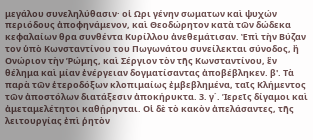μεγάλου συνεληλύθασιν· οἱ Ωρι γένην σωματων καὶ ψυχών περιόδους ἀποφηνάμενον, καὶ Θεοδώρητον κατὰ τῶν δώδεκα κεφαλαίων θρα συνθέντα Κυρίλλου ἀνεθεμάτισαν. Ἐπὶ τὴν Βύζαν τον ὑπὸ Κωνσταντίνου του Πωγωνάτου συνείλεκται σύνοδος, ἢ Ονώριον τὴν Ῥώμης, καὶ Σέργιον τὸν τῆς Κωνσταντίνου, ἓν θέλημα καὶ μίαν ἐνέργειαν δογματίσαντας ἀποβέβληκεν. β'. Τὰ παρὰ τῶν ἑτεροδόξων κλοπιμαίως ἐμβεβλημένα, ταῖς Κλήμεντος τῶν ἀποστόλων διατάξεσιν ἀποκήρυκτα. 3. γ΄. Ἱερεῖς δίγαμοι καὶ ἀμεταμελέτητοι καθῄρηνται. Οἱ δὲ τὸ κακὸν ἀπελάσαντες, τῆς λειτουργίας ἐπὶ ῥητὸν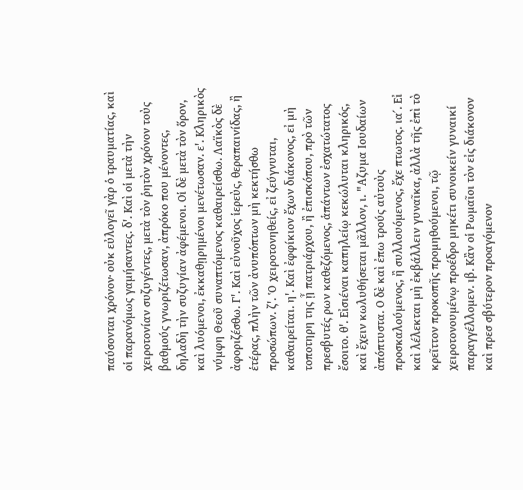παύσονται χρόνον· οὐκ εὐλογεῖ γὰρ ὁ τραυματίας, καὶ οἱ παρανόμως γαμήσαντες. δ'. Καὶ οἱ μετὰ τὴν χειροτονίαν συζυγέντες, μετὰ τὸν ῥητὸν χρόνον τοὺς βαθμούς γνωριζέτωσαν, ἀπρόκο που μένοντες, δηλαδὴ τὴν συζυγίαν ἀφέμενοι. Οἱ δὲ μετὰ τὸν ὅρον, καὶ λυόμενοι, ἐκκαθῃρημένοι μενέτωσαν. ε'. Κληρικὸς νύμφη Θεοῦ συναπτόμενος καθαιρείσθω. Λαϊκὸς δὲ ἀφοριζέσθω. Γ'. Καὶ εὐνοῦχος ἱερεὺς, θεραπαινίδας, ἢ ἑτέρας, πλὴν τῶν ἀνυπόπτων μὴ κεκτήσθω προσώπων. ζ'. Ὁ χειροτονηθείς, εἰ ζεύγνυται, καθαιρείται. η'. Καὶ ἐφφίκιον ἔχων διάκονος, εἰ μὴ τοποτηρη της ᾖ πατριάρχου, ἢ ἐπισκόπου, πρὸ τῶν πρεσβυτές ρων καθεζόμενος, ἁπάντων ἐσχατώτατος ἔσοιτο. θ'. Εἰσιέναι καπηλείῳ κεκώλυται κληρικός, καὶ ἔχειν κωλυθήσεται μᾶλλον, ι. "Αζυμα Ιουδαίων ἀπόπτυστα. Ο δὲ καὶ ἐπω τρούς αὐτοὺς προσκαλούμενος, ἢ συλλουόμενος, ἔχε πτωτος. ια΄. Εἰ καὶ λέλεκται μὴ ἐκβάλλειν γυναῖκα, ἀλλὰ τῆς ἐπὶ τὸ κρεῖττον προκοπῆς προμηθούμενοι, τῷ χειροτονουμένῳ προέδρο μηκέτι συνοικείν γυναικί παραγγέλλομεν. ιβ. Κἂν οἱ Ρωμαῖοι τὸν εἰς διάκονον καὶ πρεσ σβύτερον προαγόμενον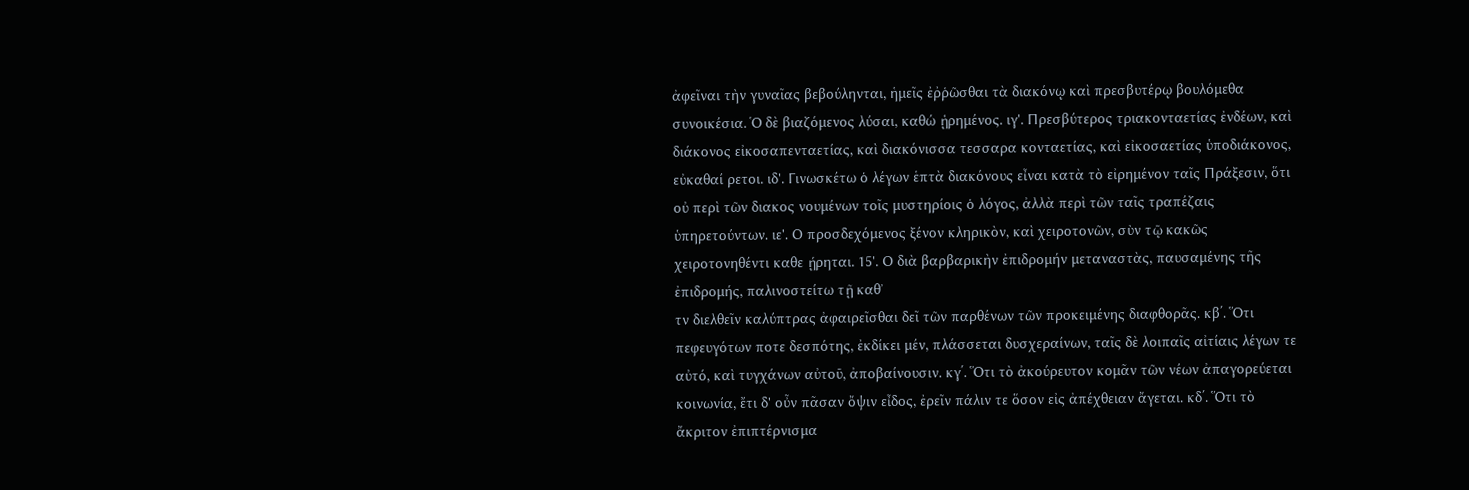ἀφεῖναι τὴν γυναῖας βεβούληνται, ἡμεῖς ἐῤῥῶσθαι τὰ διακόνῳ καὶ πρεσβυτέρῳ βουλόμεθα συνοικέσια. Ὁ δὲ βιαζόμενος λύσαι, καθώ ᾑρημένος. ιγ'. Πρεσβύτερος τριακονταετίας ἐνδέων, καὶ διάκονος εἰκοσαπενταετίας, καὶ διακόνισσα τεσσαρα κονταετίας, καὶ εἰκοσαετίας ὑποδιάκονος, εὐκαθαί ρετοι. ιδ'. Γινωσκέτω ὁ λέγων ἑπτὰ διακόνους εἶναι κατὰ τὸ εἰρημένον ταῖς Πράξεσιν, ὅτι οὐ περὶ τῶν διακος νουμένων τοῖς μυστηρίοις ὁ λόγος, ἀλλὰ περὶ τῶν ταῖς τραπέζαις ὑπηρετούντων. ιε'. Ο προσδεχόμενος ξένον κληρικὸν, καὶ χειροτονῶν, σὺν τῷ κακῶς χειροτονηθέντι καθε ῄρηται. 15'. Ο διὰ βαρβαρικὴν ἐπιδρομήν μεταναστὰς, παυσαμένης τῆς ἐπιδρομής, παλινοστείτω τῇ καθ᾿
τν διελθεῖν καλύπτρας ἀφαιρεῖσθαι δεῖ τῶν παρθένων τῶν προκειμένης διαφθορᾶς. κβ΄. Ὅτι πεφευγότων ποτε δεσπότης, ἐκδίκει μέν, πλάσσεται δυσχεραίνων, ταῖς δὲ λοιπαῖς αἰτίαις λέγων τε αὐτό, καὶ τυγχάνων αὐτοῦ, ἀποβαίνουσιν. κγ΄. Ὅτι τὸ ἀκούρευτον κομᾶν τῶν νέων ἀπαγορεύεται κοινωνία, ἔτι δ' οὖν πᾶσαν ὄψιν εἶδος, ἐρεῖν πάλιν τε ὅσον εἰς ἀπέχθειαν ἄγεται. κδ΄. Ὅτι τὸ ἄκριτον ἐπιπτέρνισμα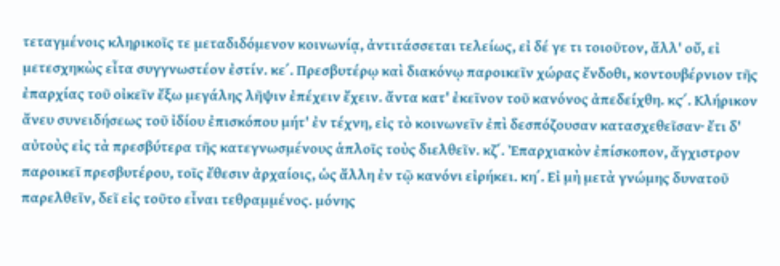τεταγμένοις κληρικοῖς τε μεταδιδόμενον κοινωνίᾳ, ἀντιτάσσεται τελείως, εἰ δέ γε τι τοιοῦτον, ἄλλ' οὔ, εἰ μετεσχηκὼς εἶτα συγγνωστέον ἐστίν. κε΄. Πρεσβυτέρῳ καὶ διακόνῳ παροικεῖν χώρας ἔνδοθι, κοντουβέρνιον τῆς ἐπαρχίας τοῦ οἰκεῖν ἔξω μεγάλης λῆψιν ἐπέχειν ἔχειν. ἄντα κατ' ἐκεῖνον τοῦ κανόνος ἀπεδείχθη. κϛ΄. Κλήρικον ἄνευ συνειδήσεως τοῦ ἰδίου ἐπισκόπου μήτ' ἐν τέχνη, εἰς τὸ κοινωνεῖν ἐπὶ δεσπόζουσαν κατασχεθεῖσαν· ἔτι δ' αὐτοὺς εἰς τὰ πρεσβύτερα τῆς κατεγνωσμένους ἁπλοῖς τοὺς διελθεῖν. κζ΄. Ἐπαρχιακὸν ἐπίσκοπον, ἄγχιστρον παροικεῖ πρεσβυτέρου, τοῖς ἔθεσιν ἀρχαίοις, ὡς ἄλλη ἐν τῷ κανόνι εἰρήκει. κη΄. Εἰ μὴ μετὰ γνώμης δυνατοῦ παρελθεῖν, δεῖ εἰς τοῦτο εἶναι τεθραμμένος. μόνης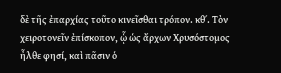δὲ τῆς ἐπαρχίας τοῦτο κινεῖσθαι τρόπον. κθ΄. Τὸν χειροτονεῖν ἐπίσκοπον, ᾧ ὡς ἄρχων Χρυσόστομος ἦλθε φησί, καὶ πᾶσιν ὁ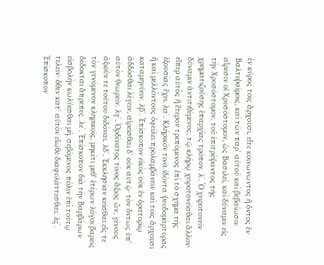ἐν κύρος τοῖς ἄρχουσι, εἴτε κοινωνῶντος ἢ ὄντος ἐν Βαλτιψαίμοις, καὶ τῶν παρ' αὐτοῦ καὶ βεβαίωσιν αἵρεσιν οἱ Χρυσόστομον, ὡς Βασιλεῖ, καὶ δύναμιν εἰς τὴν Χρυσόστομον, τοῦ ἐπιτρέψαντος τῆς χρηματιζούσης ἐπαρχίας τρόπον. λ΄. Ὁ χειροτονεῖν δύναμιν ἀντιτιθέμενος, τῷ κλήρῳ χειροτονεῖσθαι ἄλλον· εἴπερ αὐτὸς ἢ ἕτερον τρεπόμενος ἐπὶ τὸ σχῆμα τῆς ἐξουσίας ἔχει. λα΄. Κλήρικόν τινα ἰδόντα ψευδομάρτυρας ἢ καὶ μελλόντους ὀφείλει προλαμβάνειν καὶ τοῖς ἄρχουσι καταμηνύειν. λβ΄. Ἐπίσκοπον εἰκὸς οὐκ ἐν ὁρατορίῳ ἀδδόσθαι λέγειν, αἱρεῖσθαι δ' οὐκ αὐτῷ· τὸν ὄντως ὑπ' αὐτὸν θεωρεῖν. λγ΄. Ὀρδίνατος τίνος ἄξιος ὤν, γένους ἀξιοῦν τε τούτου διδόναι. λδ΄. Ἐκκλησίαν κεῖσθαι εἴς τε τὸν γενόμενον κληρικοῖς, μηκέτι μεθ' ἑτέρων λόγοι βαρεῖς δέδοκται ἄπρεπες. λε΄. Ἐπίσκοπον διὰ τὴν Βαρβάρων εἰσβολὴν κωλύεσθαι μή, σεβόμενος πόλιν ἐπὶ τούτῳ τελεῖν· ὅθεν κατ' αὐτὸν εἴωθε διαφυλάττεσθαι. λϛ΄. Ἐπίσκοπον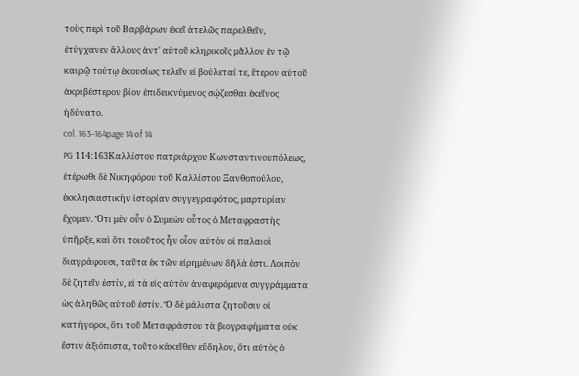τοὺς περὶ τοῦ Βαρβάρων ἐκεῖ ἀτελῶς παρελθεῖν, ἐτύγχανεν ἄλλους ἀντ' αὐτοῦ κληρικοῖς μᾶλλον ἐν τῷ καιρῷ τούτῳ ἑκουσίως τελεῖν εἰ βούλεταί τε, ἕτερον αὐτοῦ ἀκριβέστερον βίον ἐπιδεικνύμενος σῴζεσθαι ἐκεῖνος ἠδύνατο.
col. 163–164page 14 of 14
PG 114:163Καλλίστου πατριάρχου Κωνσταντινουπόλεως, ἑτέρωθι δὲ Νικηφόρου τοῦ Καλλίστου Ξανθοπούλου, ἐκκλησιαστικὴν ἱστορίαν συγγεγραφότος, μαρτυρίαν ἔχομεν. Ὅτι μὲν οὖν ὁ Συμεὼν οὗτος ὁ Μεταφραστὴς ὑπῆρξε, καὶ ὅτι τοιοῦτος ἦν οἷον αὐτὸν οἱ παλαιοὶ διαγράφουσι, ταῦτα ἐκ τῶν εἰρημένων δῆλά ἐστι. Λοιπὸν δὲ ζητεῖν ἐστίν, εἰ τὰ εἰς αὐτὸν ἀναφερόμενα συγγράμματα ὡς ἀληθῶς αὐτοῦ ἐστίν. Ὃ δὲ μάλιστα ζητοῦσιν οἱ κατήγοροι, ὅτι τοῦ Μεταφράστου τὰ βιογραφήματα οὐκ ἔστιν ἀξιόπιστα, τοῦτο κἀκεῖθεν εὔδηλον, ὅτι αὐτὸς ὁ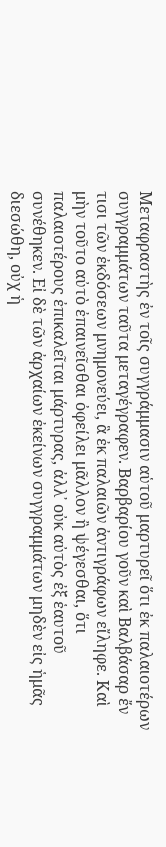Μεταφραστὴς ἐν τοῖς συγγράμμασιν αὑτοῦ μαρτυρεῖ ὅτι ἐκ παλαιοτέρων συγγραμμάτων ταῦτα μεταγέγραφεν. Βαρβαρίου γοῦν καὶ Βαλβάσαρ ἔν τισι τῶν ἐκδόσεων μνημονεύει, ἃ ἐκ παλαιῶν ἀντιγράφων εἴληφε. Καὶ μὴν τοῦτο αὐτὸ ἐπαινεῖσθαι ὀφείλει μᾶλλον ἢ ψέγεσθαι, ὅτι παλαιοτέρους ἐπικαλεῖται μάρτυρας, ἀλλ᾽ οὐκ αὐτὸς ἐξ ἑαυτοῦ συνέθηκεν. Εἰ δὲ τῶν ἀρχαίων ἐκείνων συγγραμμάτων μηδὲν εἰς ἡμᾶς διεσώθη, οὐχ ἡ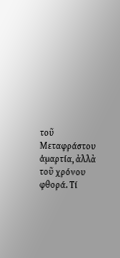τοῦ Μεταφράστου ἁμαρτία, ἀλλὰ τοῦ χρόνου φθορά. Τί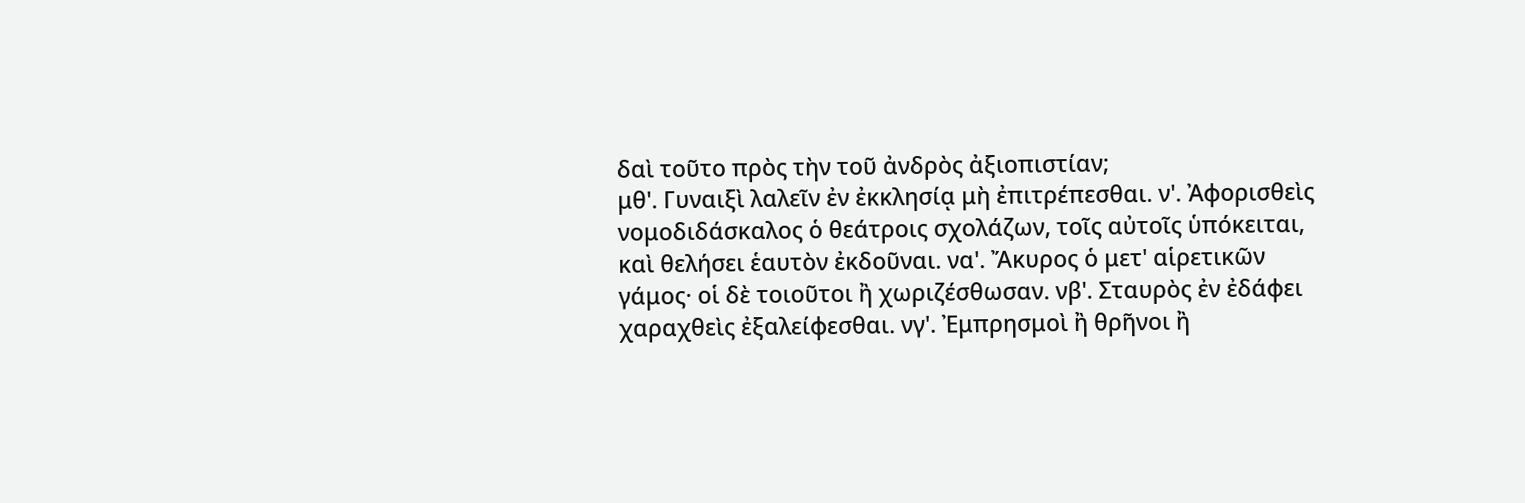δαὶ τοῦτο πρὸς τὴν τοῦ ἀνδρὸς ἀξιοπιστίαν;
μθ'. Γυναιξὶ λαλεῖν ἐν ἐκκλησίᾳ μὴ ἐπιτρέπεσθαι. ν'. Ἀφορισθεὶς νομοδιδάσκαλος ὁ θεάτροις σχολάζων, τοῖς αὐτοῖς ὑπόκειται, καὶ θελήσει ἑαυτὸν ἐκδοῦναι. να'. Ἄκυρος ὁ μετ' αἱρετικῶν γάμος· οἱ δὲ τοιοῦτοι ἢ χωριζέσθωσαν. νβ'. Σταυρὸς ἐν ἐδάφει χαραχθεὶς ἐξαλείφεσθαι. νγ'. Ἐμπρησμοὶ ἢ θρῆνοι ἢ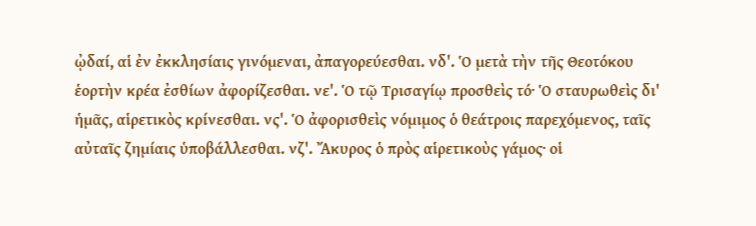ᾠδαί, αἱ ἐν ἐκκλησίαις γινόμεναι, ἀπαγορεύεσθαι. νδ'. Ὁ μετὰ τὴν τῆς Θεοτόκου ἑορτὴν κρέα ἐσθίων ἀφορίζεσθαι. νε'. Ὁ τῷ Τρισαγίῳ προσθεὶς τό· Ὁ σταυρωθεὶς δι' ἡμᾶς, αἱρετικὸς κρίνεσθαι. νς'. Ὁ ἀφορισθεὶς νόμιμος ὁ θεάτροις παρεχόμενος, ταῖς αὐταῖς ζημίαις ὑποβάλλεσθαι. νζ'. Ἄκυρος ὁ πρὸς αἱρετικοὺς γάμος· οἱ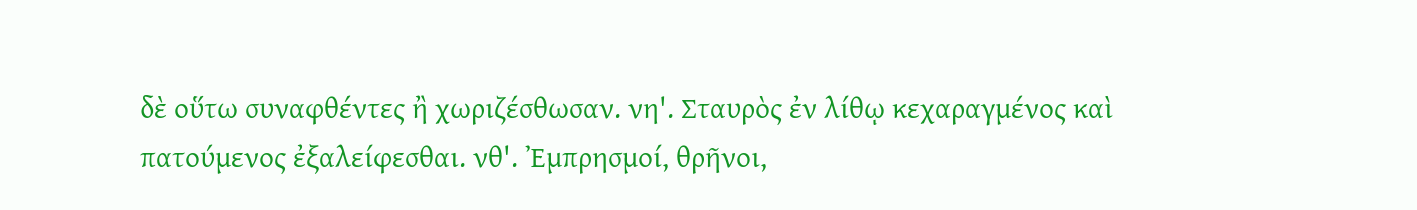δὲ οὕτω συναφθέντες ἢ χωριζέσθωσαν. νη'. Σταυρὸς ἐν λίθῳ κεχαραγμένος καὶ πατούμενος ἐξαλείφεσθαι. νθ'. Ἐμπρησμοί, θρῆνοι,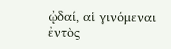ᾠδαί, αἱ γινόμεναι ἐντὸς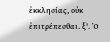ἐκκλησίας, οὐκ ἐπιτρέπεσθαι. ξ'. Ὁ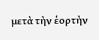μετὰ τὴν ἑορτὴν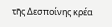τῆς Δεσποίνης κρέα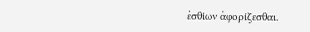ἐσθίων ἀφορίζεσθαι.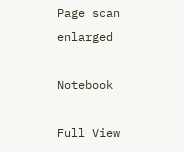Page scan enlarged

Notebook

Full View